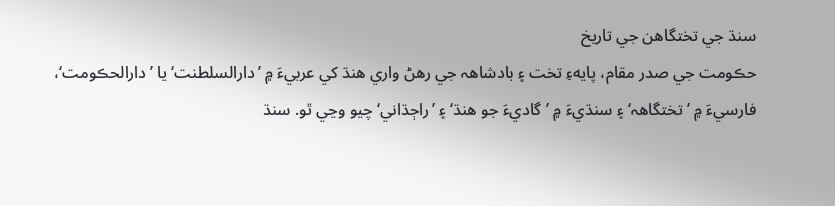سنڌ جي تختگاهن جي تاريخ
حڪومت جي صدر مقام، پايهءِ تخت ۽ بادشاھہ جي رهڻ واري هنڌ کي عربيءَ ۾ ’دارالسلطنت‘ يا ’دارالحڪومت‘، فارسيءَ ۾ ’تختگاھہ‘ ۽ سنڌيءَ ۾ ’گاديءَ جو هنڌ‘ ۽ ’راڄڌاني‘ چيو وڃي ٿو. سنڌ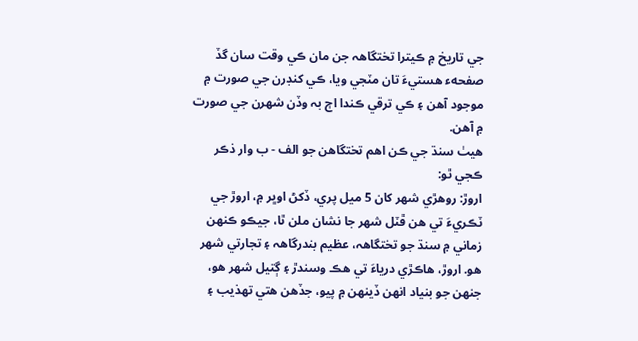جي تاريخ ۾ ڪيترا تختگاھہ جن مان ڪي وقت سان گڏ صفحهء هستيءَ تان مٽجي ويا، ڪي کنڊرن جي صورت ۾ موجود آهن ۽ ڪي ترقي ڪندا اڄ بہ وڏن شهرن جي صورت ۾ آهن.
هيٺ سنڌ جي ڪن اهم تختگاهن جو الف - ب وار ذڪر ڪجي ٿو:
اروڙ: روهڙي شھر کان 5 ميل پري، ڏکڻ اوڀر ۾، اروڙ جي ٽڪريءَ تي هن ڦٽل شھر جا نشان ملن ٿا، جيڪو ڪنهن زماني ۾ سنڌ جو تختگاھہ، عظيم بندرگاھہ ۽ تجارتي شھر هو. اروڙ، هاڪڙي درياءَ تي هڪ وسندڙ ۽ ڳتيل شھر هو، جنهن جو بنياد انهن ڏينهن ۾ پيو، جڏهن هتي تھذيب ۽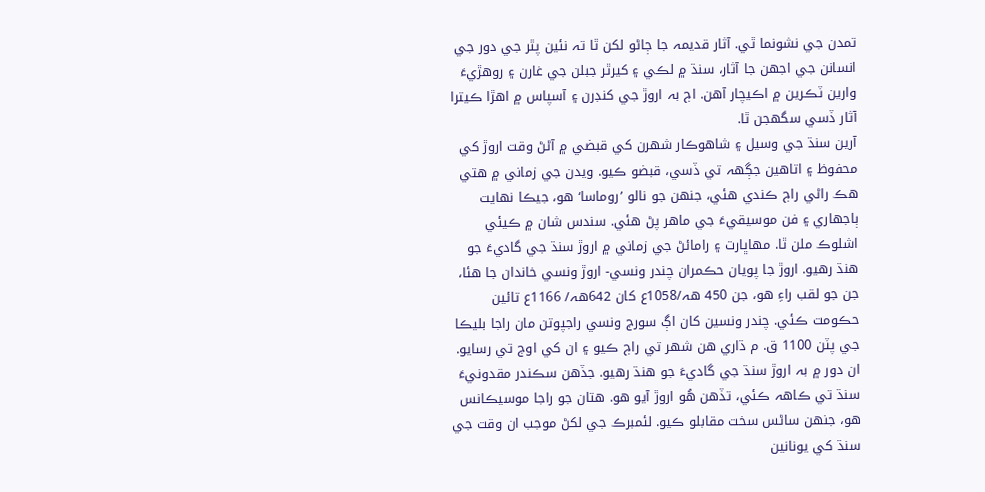تمدن جي نشونما ٿي. آثار قديمہ جا ڄاڻو لکن ٿا تہ نئين پٿر جي دور جي انسانن جي اجهن جا آثار، سنڌ ۾ لڪي ۽ کيرٿر جبلن جي غارن ۽ روهڙيءَ وارين ٽڪرين ۾ اڪيچار آهن. اڄ بہ اروڙ جي کنڊرن ۽ آسپاس ۾ اهڙا ڪيترا آثار ڏسي سگهجن ٿا.
آرين سنڌ جي وسيل ۽ شاهوڪار شهرن کي قبضي ۾ آڻڻ وقت اروڙ کي محفوظ ۽ اتاهين جڳھہ تي ڏسي، قبضو ڪيو. ويدن جي زماني ۾ هتي هڪ راڻي راڄ ڪندي هئي، جنهن جو نالو ’روماسا‘ هو، جيڪا نهايت ٻاجهاري ۽ فن موسيقيءَ جي ماهر پڻ هئي. سندس شان ۾ ڪيئي اشلوڪ ملن ٿا. مهاڀارت ۽ رامائڻ جي زماني ۾ اروڙ سنڌ جي گاديءَ جو هنڌ رهيو. اروڙ جا پويان حڪمران چندر ونسي- اروڙ ونسي خاندان جا هئا، جن جو لقب راءِ هو، جن 450 ھہ/1058ع کان 642ھہ/ 1166ع تائين حڪومت ڪئي. چندر ونسين کان اڳ سورج ونسي راجپوتن مان راجا بليڪا جي پٽن 1100 ق. م ڌاري هن شھر تي راڄ ڪيو ۽ ان کي اوج تي رسايو. ان دور ۾ بہ اروڙ سنڌ جي گاديءَ جو هنڌ رهيو. جڏهن سڪندر مقدونيءَ سنڌ تي ڪاھہ ڪئي، تڏهن هُو اروڙ آيو هو. هتان جو راجا موسيڪانس هو، جنهن ساڻس سخت مقابلو ڪيو. لئمبرڪ جي لکڻ موجب ان وقت جي سنڌ کي يونانين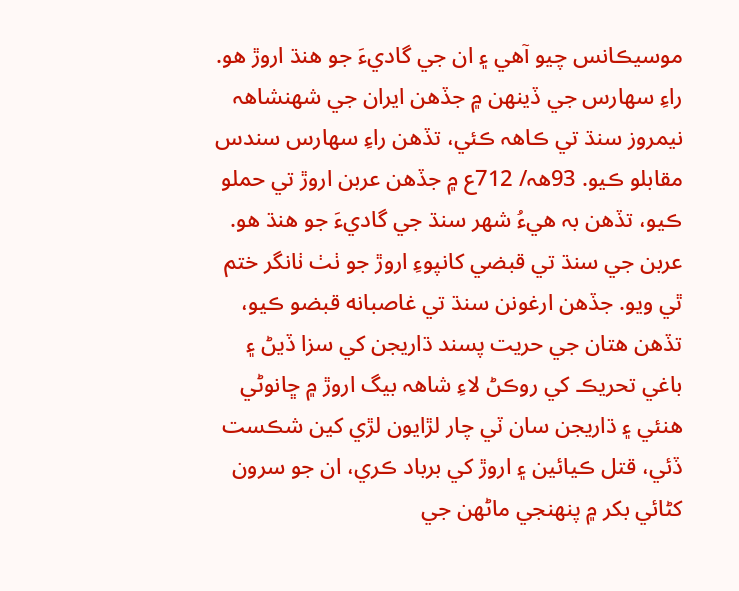موسيڪانس چيو آهي ۽ ان جي گاديءَ جو هنڌ اروڙ هو. راءِ سهارس جي ڏينهن ۾ جڏهن ايران جي شهنشاھہ نيمروز سنڌ تي ڪاھہ ڪئي، تڏهن راءِ سهارس سندس مقابلو ڪيو. 93ھہ/ 712ع ۾ جڏهن عربن اروڙ تي حملو ڪيو، تڏهن بہ هيءُ شھر سنڌ جي گاديءَ جو هنڌ هو. عربن جي سنڌ تي قبضي کانپوءِ اروڙ جو ٺٺ ٺانگر ختم ٿي ويو. جڏهن ارغونن سنڌ تي غاصبانه قبضو ڪيو، تڏهن هتان جي حريت پسند ڌاريجن کي سزا ڏيڻ ۽ باغي تحريڪ کي روڪڻ لاءِ شاھہ بيگ اروڙ ۾ ڇانوڻي هنئي ۽ ڌاريجن سان ٽي چار لڙايون لڙي کين شڪست ڏئي، قتل ڪيائين ۽ اروڙ کي برباد ڪري، ان جو سرون کڻائي بکر ۾ پنھنجي ماڻهن جي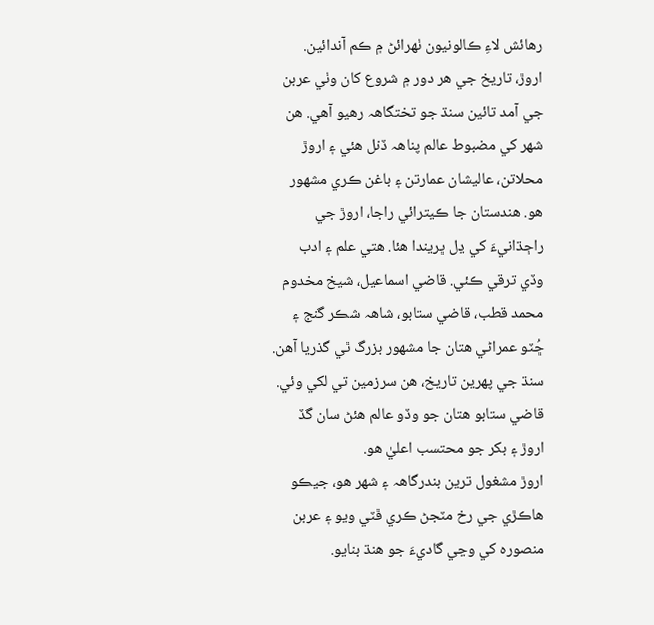رهائش لاءِ ڪالونيون ٺهرائڻ ۾ ڪم آندائين.
اروڙ، تاريخ جي هر دور ۾ شروع کان وٺي عربن جي آمد تائين سنڌ جو تختگاھہ رهيو آهي. هن شھر کي مضبوط عالم پناھہ ڏنل هئي ۽ اروڙ محلاتن، عاليشان عمارتن ۽ باغن ڪري مشھور هو. هندستان جا ڪيترائي راجا، اروڙ جي راڄڌانيءَ کي ڍل ڀريندا هئا. هتي علم ۽ ادب وڏي ترقي ڪئي. قاضي اسماعيل، شيخ مخدوم محمد قطب، قاضي ستابو، شاھہ شڪر گنج ۽ ڇُٽو عمراڻي هتان جا مشھور بزرگ ٿي گذريا آهن. سنڌ جي پهرين تاريخ، هن سرزمين تي لکي وئي. قاضي ستابو هتان جو وڏو عالم هئڻ سان گڏ اروڙ ۽ بکر جو محتسب اعليٰ هو.
اروڙ مشغول ترين بندرگاھہ ۽ شھر هو، جيڪو هاڪڙي جي رخ مٽجڻ ڪري ڦٽي ويو ۽ عربن منصوره کي وڃي گاديءَ جو هنڌ بنايو.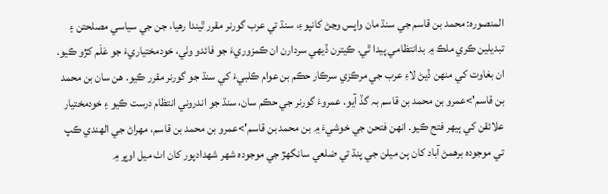المنصوره: محمد بن قاسم جي سنڌ مان واپس وڃڻ کانپوءِ، سنڌ تي عرب گورنر مقرر ٿيندا رهيا، جن جي سياسي مصلحتن ۽ تبديلين ڪري ملڪ ۾ بدانتظامي پيدا ٿي. ڪيترن ڏيهي سردارن ان ڪمزوريءَ جو فائدو وٺي، خودمختياريءَ جو عَلَم کڙو ڪيو. ان بغاوت کي منهن ڏيڻ لاءِ عرب جي مرڪزي سرڪار حڪم بن عوام ڪلبيءَ کي سنڌ جو گورنر مقرر ڪيو. هن سان بن محمد بن قاسم'>عمرو بن محمد بن قاسم بہ گڏ آيو. عمروءَ گورنر جي حڪم سان، سنڌ جو اندروني انتظام درست ڪيو ۽ خودمختيار علائقن کي ٻيهر فتح ڪيو. انهن فتحن جي خوشيءَ ۾ بن محمد بن قاسم'>عمرو بن محمد بن قاسم، مهراڻ جي الهندي ڪپ تي موجودہ برهمڻ آباد کان ٻن ميلن جي پنڌ تي ضلعي سانگهڙ جي موجودہ شھر شھدادپور کان اٺ ميل اوڀر ۾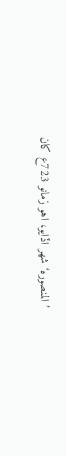’المنصوره‘ شھر اڏايو، اهو زمانو 723ع کان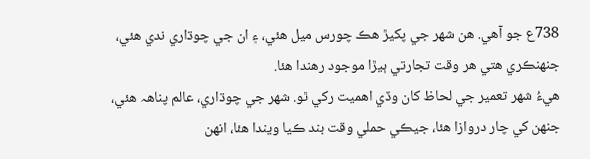738ع جو آهي. هن شھر جي پکيڙ هڪ چورس ميل هئي، ۽ ان جي چوڌاري ندي هئي، جنهنڪري هتي هر وقت تجارتي ٻيڙا موجود رهندا هئا.
هيءُ شھر تعمير جي لحاظ کان وڏي اهميت رکي ٿو. شھر جي چوڌاري، عالم پناھہ هئي، جنهن کي چار دروازا هئا، جيڪي حملي وقت بند ڪيا ويندا هئا، انهن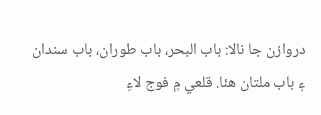دروازن جا نالا: باب البحر، باب طوران، باب سندان ۽ باب ملتان هئا. قلعي ۾ فوج لاءِ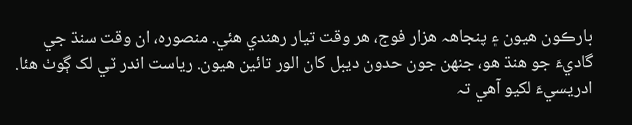بارڪون هيون ۽ پنجاھہ هزار فوج، هر وقت تيار رهندي هئي. منصوره، ان وقت سنڌ جي گاديءَ جو هنڌ هو، جنهن جون حدون ديبل کان الور تائين هيون. رياست اندر ٽي لک ڳوٺ هئا.
ادريسيءَ لکيو آهي تہ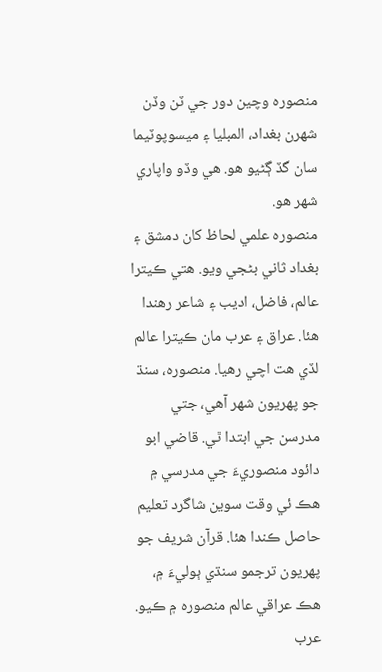منصوره وچين دور جي ٽن وڏن شهرن بغداد، المبليا ۽ ميسوپوٽيما سان گڏ ڳڻيو هو. هي وڏو واپاري شھر هو.
منصوره علمي لحاظ کان دمشق ۽ بغداد ثاني بڻجي ويو. هتي ڪيترا عالم، فاضل، اديب ۽ شاعر رهندا هئا. عراق ۽ عرب مان ڪيترا عالم لڏي هت اچي رهيا. منصوره، سنڌ جو پهريون شھر آهي، جتي مدرسن جي ابتدا ٿي. قاضي ابو دائود منصوريءَ جي مدرسي ۾ هڪ ئي وقت سوين شاگرد تعليم حاصل ڪندا هئا. قرآن شريف جو پهريون ترجمو سنڌي ٻوليءَ ۾، هڪ عراقي عالم منصوره ۾ ڪيو. عرب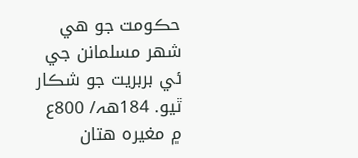حڪومت جو هي شھر مسلمانن جي ئي بربريت جو شڪار ٿيو. 184ھہ/ 800ع ۾ مغيره هتان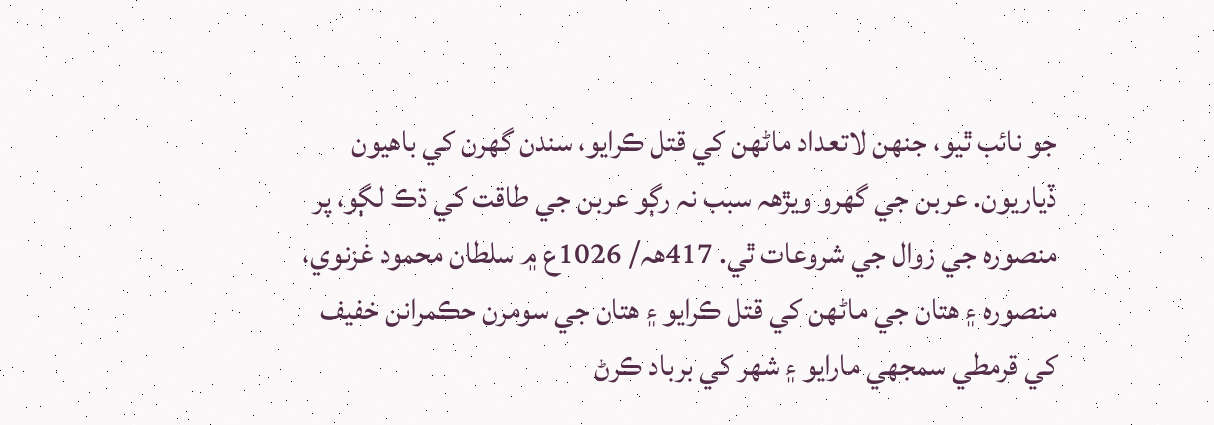جو نائب ٿيو، جنهن لاتعداد ماڻهن کي قتل ڪرايو، سندن گهرن کي باهيون ڏياريون. عربن جي گهرو ويڙھہ سبب نہ رڳو عربن جي طاقت کي ڌڪ لڳو، پر منصوره جي زوال جي شروعات ٿي. 417ھہ/ 1026ع ۾ سلطان محمود غزنوي، منصوره ۽ هتان جي ماڻهن کي قتل ڪرايو ۽ هتان جي سومرن حڪمرانن خفيف کي قرمطي سمجهي مارايو ۽ شھر کي برباد ڪرڻ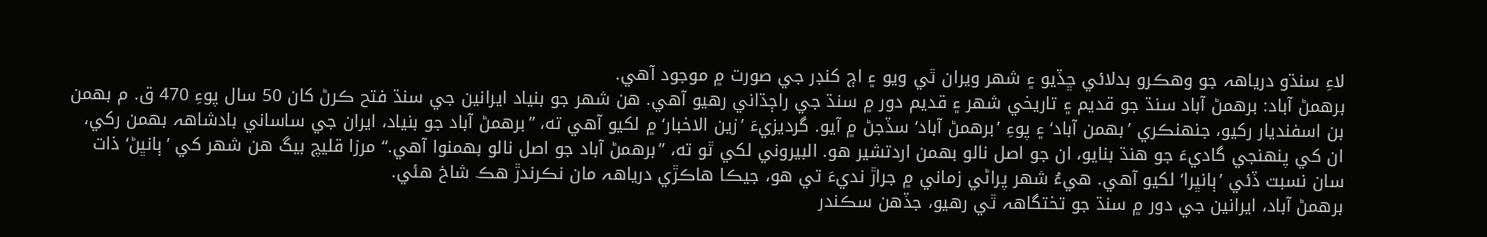لاءِ سنڌو درياھہ جو وهڪرو بدلائي ڇڏيو ۽ شھر ويران ٿي ويو ۽ اڄ کنڊر جي صورت ۾ موجود آهي.
برهمڻ آباد: برهمڻ آباد سنڌ جو قديم ۽ تاريخي شھر ۽ قديم دور ۾ سنڌ جي راڄڌاني رهيو آهي. هن شھر جو بنياد ايرانين جي سنڌ فتح ڪرڻ کان 50 سال پوءِ 470 ق. م بھمن بن اسفنديار رکيو، جنهنڪري ’بھمن آباد‘ ۽ پوءِ ’برهمڻ آباد‘ سڏجڻ ۾ آيو. گرديزيءَ ’زين الاخبار‘ ۾ لکيو آهي ته، ”برهمڻ آباد جو بنياد، ايران جي ساساني بادشاھہ بھمن رکي، ان کي پنھنجي گاديءَ جو هنڌ بنايو، ان جو اصل نالو بھمن اردتشير هو. البيروني لکي ٿو ته، ”برهمڻ آباد جو اصل نالو بهمنوا آهي.“ مرزا قليچ بيگ هن شھر کي ’ٻانڀڻ‘ ذات سان نسبت ڏئي ’ٻانڀرا‘ لکيو آهي. هيءُ شھر پراڻي زماني ۾ جراڙ نديءَ تي هو، جيڪا هاڪڙي درياھہ مان نڪرندڙ هڪ شاخ هئي.
برهمڻ آباد، ايرانين جي دور ۾ سنڌ جو تختگاھہ ٿي رهيو، جڏهن سڪندر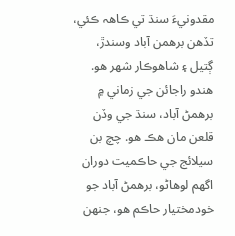مقدونيءَ سنڌ تي ڪاھہ ڪئي، تڏهن برهمن آباد وسندڙ، ڳتيل ۽ شاهوڪار شھر هو.
هندو راجائن جي زماني ۾ برهمڻ آباد، سنڌ جي وڏن قلعن مان هڪ هو. چچ بن سيلائج جي حاڪميت دوران اگهم لوهاڻو، برهمڻ آباد جو خودمختيار حاڪم هو، جنهن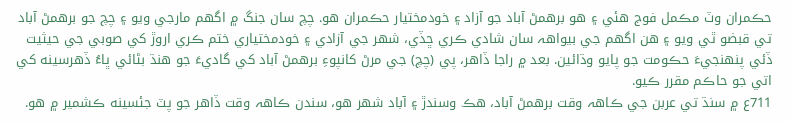حڪمران وٽ مڪمل فوج هئي ۽ هو برهمڻ آباد جو آزاد ۽ خودمختيار حڪمران هو. چچ سان جنگ ۾ اگهم مارجي ويو ۽ چچ جو برهمڻ آباد تي قبضو ٿي ويو ۽ هن اگهم جي بيواھہ سان شادي ڪري ڇڏي، شھر جي آزادي ۽ خودمختياري ختم ڪري اروڙ کي صوبي جي حيثيت ڏئي پنهنجيءَ حڪومت جو پايو وڌائين. بعد ۾ راجا ڏاهر، پي (چچ) جي مرڻ کانپوءِ برهمڻ آباد کي گاديءَ جو هنڌ بڻائي ڀاءُ ڏهرسينه کي اتي جو حاڪم مقرر ڪيو.
711ع ۾ سنڌ تي عربن جي ڪاھہ وقت برهمڻ آباد، هڪ وسندڙ ۽ آباد شھر هو، سندن ڪاھہ وقت ڏاهر جو پٽ جئسينه ڪشمير ۾ هو.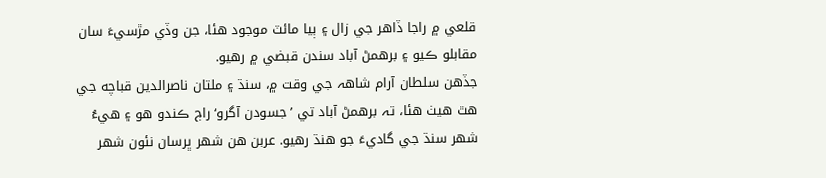قلعي ۾ راجا ڏاهر جي زال ۽ ٻيا مائٽ موجود هئا، جن وڏي مڙسيءَ سان مقابلو ڪيو ۽ برهمڻ آباد سندن قبضي ۾ رهيو.
جڏهن سلطان آرام شاھہ جي وقت ۾، سنڌ ۽ ملتان ناصرالدين قباچه جي هٿ هيٺ هئا، تہ برهمڻ آباد تي ’جسودن آگرو‘ راڄ ڪندو هو ۽ هيءُ شھر سنڌ جي گاديءَ جو هنڌ رهيو. عربن هن شھر ڀرسان نئون شھر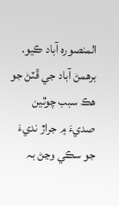المنصوره آباد ڪيو. برهمڻ آباد جي ڦٽڻ جو هڪ سبب چوٿين صديءَ ۾ جراڙ نديءَ جو سڪي وڃڻ بہ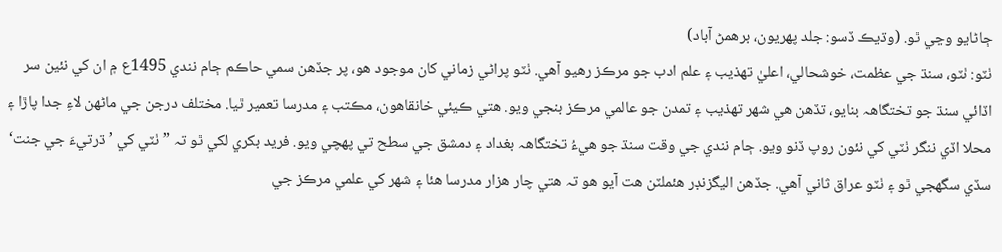ڄاڻايو وڃي ٿو. (وڌيڪ ڏسو: جلد پهريون، برهمڻ آباد)
ٺٽو: ٺٽو، سنڌ جي عظمت، خوشحالي، اعليٰ تھذيب ۽ علم ادب جو مرڪز رهيو آهي. ٺٽو پراڻي زماني کان موجود هو، پر جڏهن سمي حاڪم ڄام نندي 1495ع ۾ ان کي نئين سر اڏائي سنڌ جو تختگاھہ بنايو، تڏهن هي شھر تھذيب ۽ تمدن جو عالمي مرڪز بنجي ويو. هتي ڪيئي خانقاهون، مڪتب ۽ مدرسا تعمير ٿيا. مختلف درجن جي ماڻهن لاءِ جدا پاڙا ۽ محلا اڏي ننگر ٺٽي کي نئون روپ ڏنو ويو. ڄام نندي جي وقت سنڌ جو هيءُ تختگاھہ بغداد ۽ دمشق جي سطح تي پهچي ويو. فريد بکري لکي ٿو تہ ”ٺٽي کي ’ڌرتيءَ جي جنت‘ سڏي سگهجي ٿو ۽ ٺٽو عراق ثاني آهي. جڏهن اليگزنڊر هئملٽن هت آيو هو تہ هتي چار هزار مدرسا هئا ۽ شھر کي علمي مرڪز جي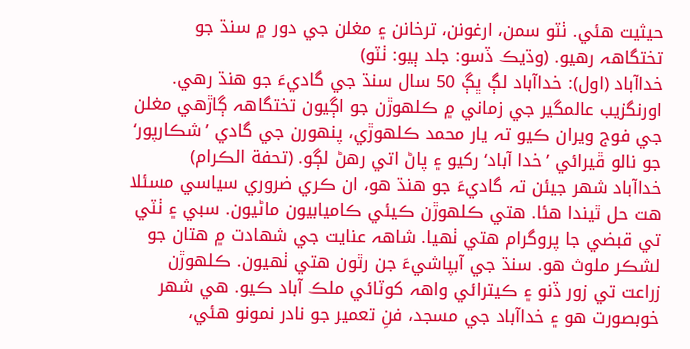حيثيت هئي. ٺٽو سمن، ارغونن، ترخانن ۽ مغلن جي دور ۾ سنڌ جو تختگاھہ رهيو. (وڌيڪ ڏسو: جلد ٻيو: ٺٽو)
خداآباد (اول): خداآباد لڳ ڀڳ 50 سال سنڌ جي گاديءَ جو هنڌ رهي. اورنگزيب عالمگير جي زماني ۾ ڪلهوڙن جو اڳيون تختگاھہ ڳاڙهي مغلن جي فوج ويران ڪيو تہ يار محمد ڪلهوڙي، پنهورن جي گادي ’شڪارپور‘ جو نالو ڦيرائي ’خدا آباد‘ رکيو ۽ پاڻ اتي رهڻ لڳو. (تحفة الڪرام)
خداآباد شھر جيئن تہ گاديءَ جو هنڌ هو، ان ڪري ضروري سياسي مسئلا هت حل ٿيندا هئا. هتي ڪلهوڙن ڪيئي ڪاميابيون ماڻيون. سبي ۽ ٺٽي تي قبضي جا پروگرام هتي ٺهيا. شاھہ عنايت جي شهادت ۾ هتان جو لشڪر ملوث هو. سنڌ جي آبپاشيءَ جن رٿون هتي ٺهيون. ڪلهوڙن زراعت تي زور ڏنو ۽ ڪيترائي واھہ کوٽائي ملڪ آباد ڪيو. هي شھر خوبصورت هو ۽ خداآباد جي مسجد، فنِ تعمير جو نادر نمونو هئي،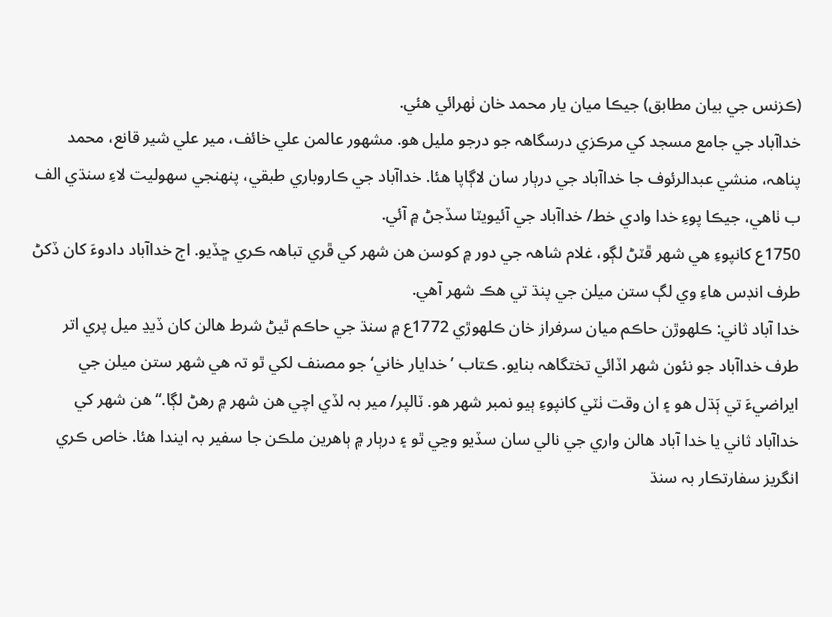(ڪزنس جي بيان مطابق) جيڪا ميان يار محمد خان ٺهرائي هئي.
خداآباد جي جامع مسجد کي مرڪزي درسگاھہ جو درجو مليل هو. مشھور عالمن علي خائف، مير علي شير قانع، محمد پناھہ، منشي عبدالرئوف جا خداآباد جي درٻار سان لاڳاپا هئا. خداآباد جي ڪاروباري طبقي، پنھنجي سهوليت لاءِ سنڌي الف ب ٺاهي، جيڪا پوءِ خدا وادي خط/ خداآباد جي آئيويٽا سڏجڻ ۾ آئي.
1750ع کانپوءِ هي شھر ڦٽڻ لڳو، غلام شاھہ جي دور ۾ کوسن هن شھر کي ڦري تباھہ ڪري ڇڏيو. اڄ خداآباد دادوءَ کان ڏکڻ طرف انڊس هاءِ وي لڳ ستن ميلن جي پنڌ تي هڪ شھر آهي.
خدا آباد ثاني: ڪلهوڙن حاڪم ميان سرفراز خان ڪلهوڙي 1772ع ۾ سنڌ جي حاڪم ٿيڻ شرط هالن کان ڏيڍ ميل پري اتر طرف خداآباد جو نئون شھر اڏائي تختگاھہ بنايو. ڪتاب ’خدايار خاني‘ جو مصنف لکي ٿو تہ هي شھر ستن ميلن جي ايراضيءَ تي ٻَڌل هو ۽ ان وقت ٺٽي کانپوءِ ٻيو نمبر شھر هو. ٽالپر/ مير بہ لڏي اچي هن شھر ۾ رهڻ لڳا.“ هن شھر کي خداآباد ثاني يا خدا آباد هالن واري جي نالي سان سڏيو وڃي ٿو ۽ درٻار ۾ ٻاهرين ملڪن جا سفير بہ ايندا هئا. خاص ڪري انگريز سفارتڪار بہ سنڌ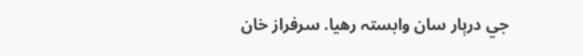جي درٻار سان وابستہ رهيا. سرفراز خان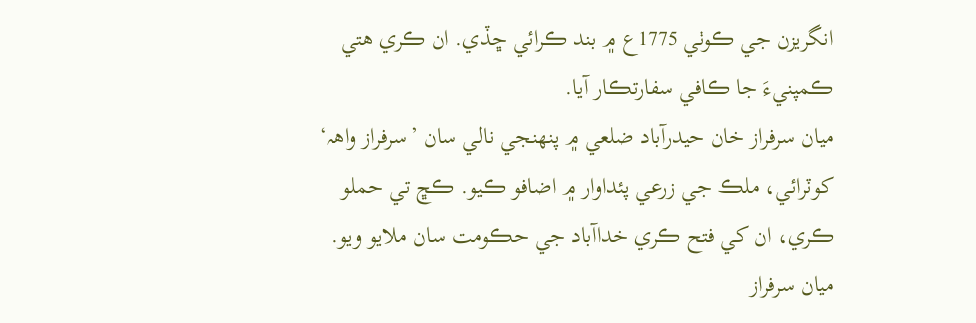انگريزن جي ڪوٺي 1775ع ۾ بند ڪرائي ڇڏي. ان ڪري هتي ڪمپنيءَ جا ڪافي سفارتڪار آيا.
ميان سرفراز خان حيدرآباد ضلعي ۾ پنھنجي نالي سان ’سرفراز واھہ‘ کوٽرائي، ملڪ جي زرعي پئداوار ۾ اضافو ڪيو. ڪڇ تي حملو ڪري، ان کي فتح ڪري خداآباد جي حڪومت سان ملايو ويو.
ميان سرفراز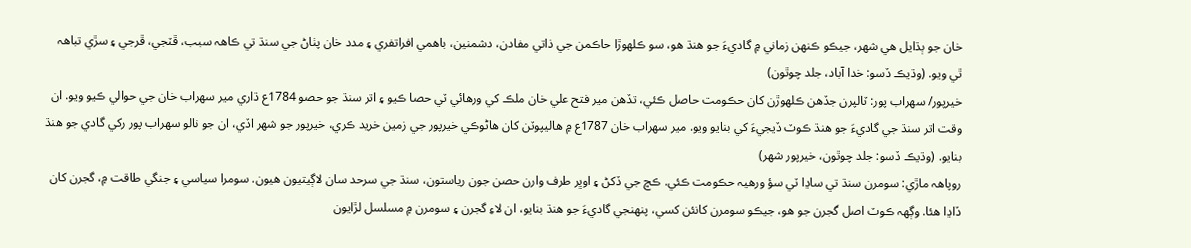خان جو ٻڌايل هي شهر، جيڪو ڪنهن زماني ۾ گاديءَ جو هنڌ هو، سو ڪلهوڙا حاڪمن جي ذاتي مفادن، دشمنين، باهمي افراتفري ۽ مدد خان پٺاڻ جي سنڌ تي ڪاھہ سبب، ڦٽجي، ڦرجي ۽ سڙي تباھہ ٿي ويو. (وڌيڪ ڏسو: خدا آباد، جلد چوٿون)
خيرپور/ سهراب پور: ٽالپرن جڏهن ڪلهوڙن کان حڪومت حاصل ڪئي، تڏهن مير فتح علي خان ملڪ کي ورهائي ٽي حصا ڪيو ۽ اتر سنڌ جو حصو 1784ع ڌاري مير سهراب خان جي حوالي ڪيو ويو. ان وقت اتر سنڌ جي گاديءَ جو هنڌ ڪوٽ ڏيجيءَ کي بنايو ويو. مير سهراب خان 1787ع ۾ هاليپوٽن کان هاڻوڪي خيرپور جي زمين خريد ڪري، خيرپور جو شھر اڏي، ان جو نالو سهراب پور رکي گادي جو هنڌ بنايو. (وڌيڪ ڏسو: جلد چوٿون، خيرپور شھر)
روپاھہ ماڙي: سومرن سنڌ تي ساڍا ٽي سؤ ورهيہ حڪومت ڪئي. ڪڇ جي ڏکڻ ۽ اوڀر طرف وارن حصن جون رياستون، سنڌ جي سرحد سان لاڳيتيون هيون. سومرا سياسي ۽ جنگي طاقت ۾، گجرن کان ڏاڍا هئا. وڳھہ ڪوٽ اصل گجرن جو هو، جيڪو سومرن کانئن کسي، پنھنجي گاديءَ جو هنڌ بنايو، ان لاءِ گجرن ۽ سومرن ۾ مسلسل لڙايون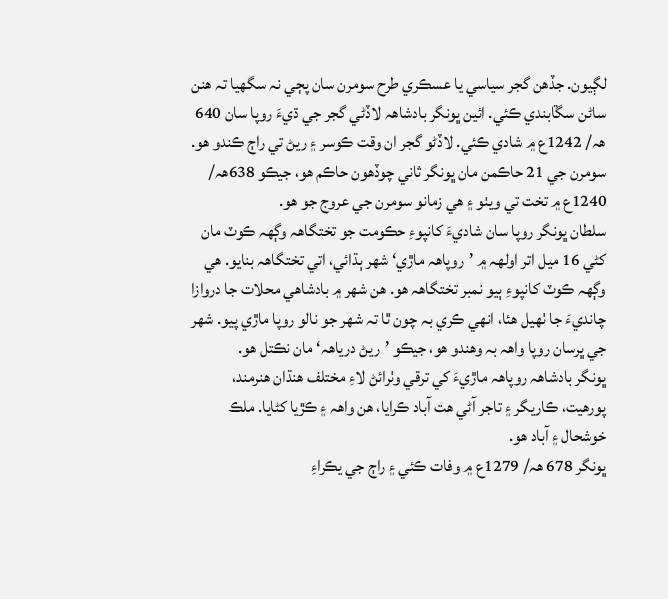لڳيون. جڏهن گجر سياسي يا عسڪري طرح سومرن سان پڄي نہ سگهيا تہ هنن ساڻن سڱابندي ڪئي. ائين ڀونگر بادشاھہ لاڏڻي گجر جي ڌيءَ روپا سان 640 ھہ/ 1242ع ۾ شادي ڪئي. لاڏڻو گجر ان وقت ڪوسر ۽ ريڻ تي راڄ ڪندو هو. سومرن جي 21 حاڪمن مان ڀونگر ثاني چوڏهون حاڪم هو، جيڪو 638ھہ/ 1240ع ۾ تخت تي ويٺو ۽ هي زمانو سومرن جي عروج جو هو.
سلطان ڀونگر روپا سان شاديءَ کانپوءِ حڪومت جو تختگاھہ وڳھہ ڪوٽ مان کڻي 16 ميل اتر اولھہ ۾ ’روپاھہ ماڙي‘ شھر ٻڌائي، اتي تختگاھہ بنايو. هي وڳھہ ڪوٽ کانپوءِ ٻيو نمبر تختگاھہ هو. هن شھر ۾ بادشاهي محلات جا دروازا چانديءَ جا ٺهيل هئا، انهي ڪري بہ چون ٿا تہ شھر جو نالو روپا ماڙي پيو. شھر جي ڀرسان روپا واھہ بہ وهندو هو، جيڪو ’ريڻ درياھہ‘ مان نڪتل هو.
ڀونگر بادشاھہ روپاھہ ماڙيءَ کي ترقي وٺرائڻ لاءِ مختلف هنڌان هنرمند، پورهيت، ڪاريگر ۽ تاجر آڻي هت آباد ڪرايا، هن واھہ ۽ ڪڙيا کڻايا. ملڪ خوشحال ۽ آباد هو.
ڀونگر 678 ھہ/ 1279ع ۾ وفات ڪئي ۽ راڄ جي يڪراءِ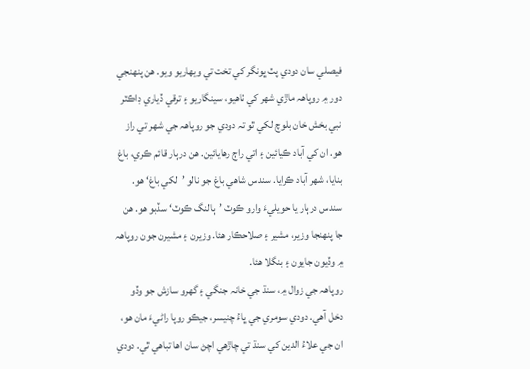فيصلي سان دودي پٽ ڀونگر کي تخت تي ويهاريو ويو. هن پنھنجي دور ۾ روپاھہ ماڙي شھر کي ٺاهيو، سينگاريو ۽ ترقي ڏياري ڊاڪٽر نبي بخش خان بلوچ لکي ٿو تہ دودي جو روپاھہ جي شھر تي راز هو. ان کي آباد ڪيائين ۽ اتي راڄ رهايائين. هن درٻار قائم ڪري، باغ بنايا، شھر آباد ڪرايا. سندس شاهي باغ جو نالو ’لکي باغ‘ هو. سندس درٻار يا حويليءَ وارو ڪوٽ ’ٻالنگ ڪوٽ‘ سڏبو هو. هن جا پنهنجا وزير، مشير ۽ صلاحڪار هئا. وزيرن ۽ مشيرن جون روپاھہ ۾ وڏيون جايون ۽ بنگلا هئا.
روپاھہ جي زوال ۾، سنڌ جي خانہ جنگي ۽ گهرو سازش جو وڏو دخل آهي. دودي سومري جي ڀاءُ چنيسر، جيڪو روپا راڻيءَ مان هو، ان جي علاءُ الدين کي سنڌ تي چاڙهي اچڻ سان اها تباهي ٿي. دودي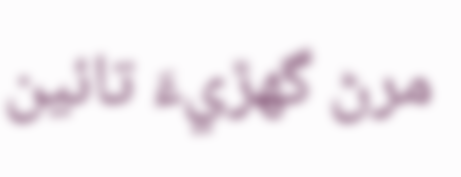مرڻ گهڙيءَ تائين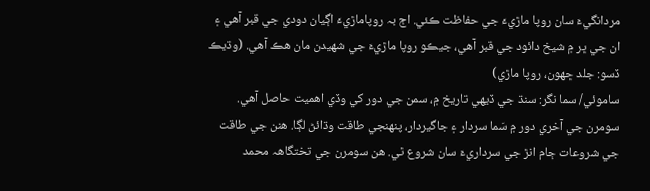مردانگيءَ سان روپا ماڙيءَ جي حفاظت ڪئي. اڄ بہ روپاماڙيءَ اڳيان دودي جي قبر آهي ۽ ان جي ڀر ۾ شيخ دائود جي قبر آهي، جيڪو روپا ماڙيءَ جي شھيدن مان هڪ آهي. (وڌيڪ ڏسو: جلد ڇهون، روپا ماڙي)
ساموئي/ سما نگر: سنڌ جي ڏيهي تاريخ ۾، سمن جي دور کي وڏي اهميت حاصل آهي. سومرن جي آخري دور ۾ سَما سردار ۽ جاگيردار، پنھنجي طاقت وڌائڻ لڳا. هنن جي طاقت جي شروعات ڄام انڙ جي سرداريءَ سان شروع ٿي. هن سومرن جي تختگاھہ محمد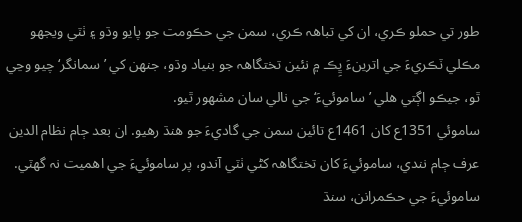طور تي حملو ڪري، ان کي تباھہ ڪري، سمن جي حڪومت جو پايو وڌو ۽ ٺٽي ويجهو مڪلي ٽڪريءَ جي اترينءَ ڀِڪ ۾ نئين تختگاھہ جو بنياد وڌو، جنهن کي ’سمانگر‘ چيو وڃي ٿو، جيڪو اڳتي هلي ’ساموئيءَ‘ جي نالي سان مشھور ٿيو.
ساموئي 1351ع کان 1461ع تائين سمن جي گاديءَ جو هنڌ رهيو. ان بعد ڄام نظام الدين عرف ڄام نندي، ساموئيءَ کان تختگاھہ کڻي ٺٽي آندو، پر ساموئيءَ جي اهميت نہ گهٽي. ساموئيءَ جي حڪمرانن، سنڌ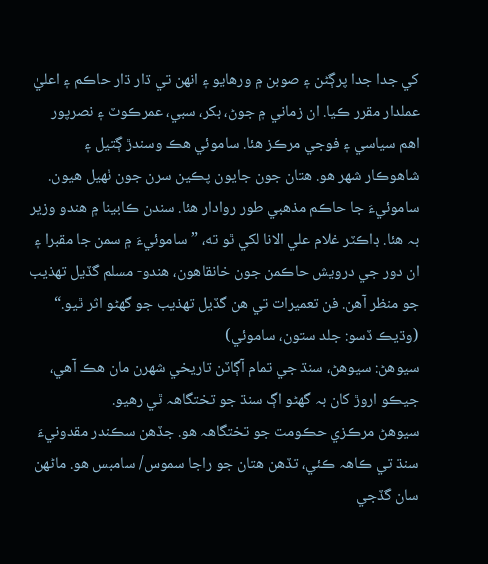کي جدا جدا پرڳڻن ۽ صوبن ۾ ورهايو ۽ انهن تي ڌار ڌار حاڪم ۽ اعليٰ عملدار مقرر ڪيا. ان زماني ۾ جوڻ، بکر، سبي، عمرڪوٽ ۽ نصرپور اهم سياسي ۽ فوجي مرڪز هئا. ساموئي هڪ وسندڙ ڳتيل ۽ شاهوڪار شھر هو. هتان جون جايون پڪين سرن جون ٺهيل هيون. ساموئيءَ جا حاڪم مذهبي طور روادار هئا. سندن ڪابينا ۾ هندو وزير بہ هئا. ڊاڪٽر غلام علي الانا لکي ٿو ته، ”ساموئيءَ ۾ سمن جا مقبرا ۽ ان دور جي درويش حاڪمن جون خانقاهون، هندو- مسلم گڏيل تھذيب جو منظر آهن. فن تعميرات تي هن گڏيل تھذيب جو گهڻو اثر ٿيو.“ (وڌيڪ ڏسو: جلد ستون، ساموئي)
سيوهڻ: سيوهڻ، سنڌ جي تمام آڳاٽن تاريخي شهرن مان هڪ آهي، جيڪو اروڙ کان بہ گهڻو اڳ سنڌ جو تختگاھہ ٿي رهيو.
سيوهڻ مرڪزي حڪومت جو تختگاھہ هو. جڏهن سڪندر مقدونيءَ سنڌ تي ڪاھہ ڪئي، تڏهن هتان جو راجا سموس/ سامبس هو. ماڻهن سان گڏجي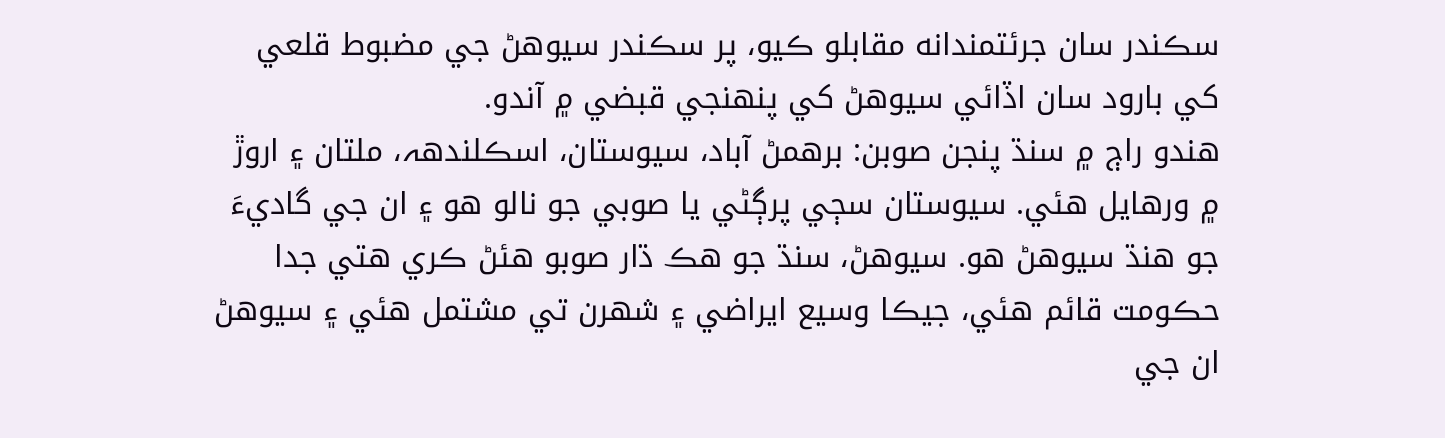سڪندر سان جرئتمندانه مقابلو ڪيو، پر سڪندر سيوهڻ جي مضبوط قلعي کي بارود سان اڏائي سيوهڻ کي پنھنجي قبضي ۾ آندو.
هندو راڄ ۾ سنڌ پنجن صوبن: برهمڻ آباد، سيوستان، اسڪلندھہ، ملتان ۽ اروڙ ۾ ورهايل هئي. سيوستان سڄي پرڳڻي يا صوبي جو نالو هو ۽ ان جي گاديءَ جو هنڌ سيوهڻ هو. سيوهڻ، سنڌ جو هڪ ڌار صوبو هئڻ ڪري هتي جدا حڪومت قائم هئي، جيڪا وسيع ايراضي ۽ شهرن تي مشتمل هئي ۽ سيوهڻ ان جي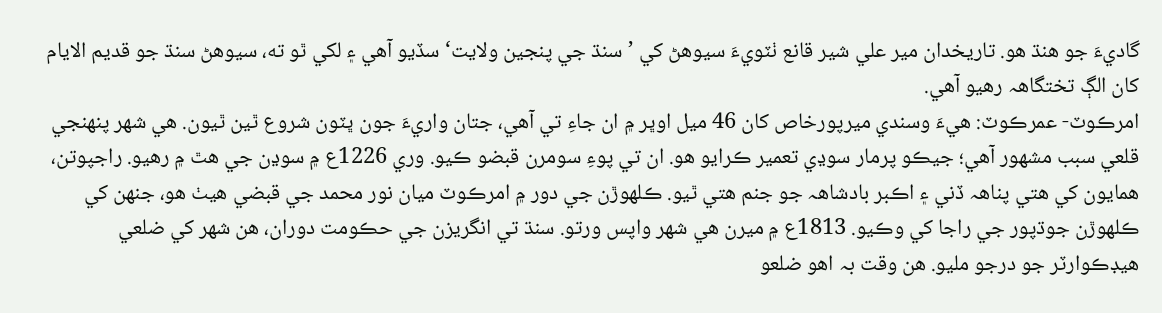گاديءَ جو هنڌ هو. تاريخدان مير علي شير قانع ٺٽويءَ سيوهڻ کي ’سنڌ جي پنجين ولايت‘ سڏيو آهي ۽ لکي ٿو ته، سيوهڻ سنڌ جو قديم الايام کان الڳ تختگاھہ رهيو آهي.
امرڪوٽ- عمرڪوٽ: هيءَ وسندي ميرپورخاص کان 46 ميل اوڀر ۾ ان جاءِ تي آهي، جتان واريءَ جون ڀٽون شروع ٿين ٿيون. ھي شھر پنھنجي قلعي سبب مشھور آھي؛ جيڪو پرمار سوڍي تعمير ڪرايو هو. ان تي پوءِ سومرن قبضو ڪيو. وري 1226ع ۾ سوڍن جي ھٿ ۾ رھيو. راجپوتن، ھمايون کي ھتي پناھہ ڏني ۽ اڪبر بادشاھہ جو جنم هتي ٿيو. ڪلھوڙن جي دور ۾ امرڪوٽ ميان نور محمد جي قبضي ھيٺ ھو، جنھن کي ڪلھوڙن جوڌپور جي راجا کي وڪيو. 1813ع ۾ ميرن ھي شھر واپس ورتو. سنڌ تي انگريزن جي حڪومت دوران، ھن شھر کي ضلعي ھيڊڪوارٽر جو درجو مليو. هن وقت بہ اهو ضلعو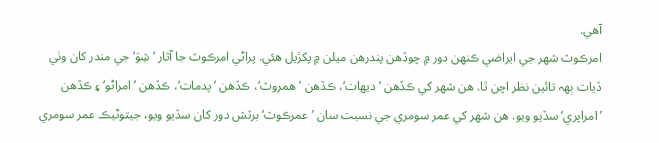آهي.
امرڪوٽ شھر جي ايراضي ڪنهن دور ۾ چوڏهن پندرهن ميلن ۾ پکڙيل هئي. پراڻي امرڪوٽ جا آثار ’شِوَ‘ جي مندر کان وٺي ڏيات ٻھہ تائين نظر اچن ٿا. هن شھر کي ڪڏهن ’ديهات‘، ڪڏهن ’همروٽ‘، ڪڏهن ’پدمات‘، ڪڏهن ’امراڻو‘ ۽ ڪڏهن ’امراپري‘ سڏيو ويو. هن شھر کي عمر سومري جي نسبت سان ’عمرڪوٽ‘ برٽش دور کان سڏيو ويو، جيتوڻيڪ عمر سومري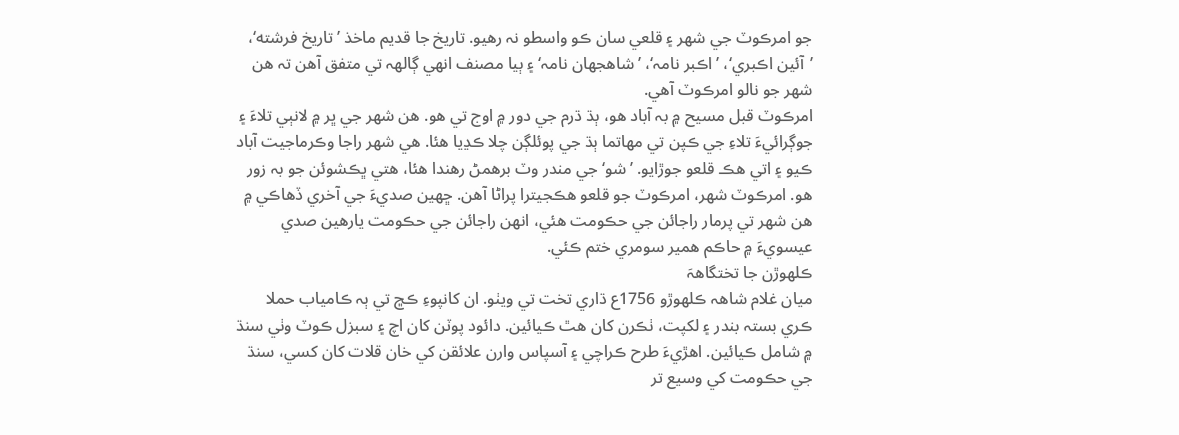جو امرڪوٽ جي شھر ۽ قلعي سان ڪو واسطو نہ رهيو. تاريخ جا قديم ماخذ ’تاريخ فرشته‘، ’آئين اڪبري‘، ’اڪبر نامہ‘، ’شاھجھان نامہ‘ ۽ ٻيا مصنف انهي ڳالھہ تي متفق آهن تہ هن شھر جو نالو امرڪوٽ آهي.
امرڪوٽ قبل مسيح ۾ بہ آباد هو، ٻڌ ڌرم جي دور ۾ اوج تي هو. هن شھر جي ڀر ۾ لانٻي تلاءَ ۽ جوڳرائيءَ تلاءِ جي ڪپن تي مهاتما ٻڌ جي پوئلڳن چلا ڪڍيا هئا. هي شھر راجا وڪرماجيت آباد ڪيو ۽ اتي هڪ قلعو جوڙايو. ’شو‘ جي مندر وٽ برهمڻ رهندا هئا، هتي ڀڪشوئن جو بہ زور هو. امرڪوٽ شهر، امرڪوٽ جو قلعو هڪجيترا پراڻا آهن. ڇهين صديءَ جي آخري ڏهاڪي ۾ هن شھر تي پرمار راجائن جي حڪومت هئي، انهن راجائن جي حڪومت يارهين صدي عيسويءَ ۾ حاڪم همير سومري ختم ڪئي.
ڪلهوڙن جا تختگاھہَ
ميان غلام شاھہ ڪلهوڙو 1756ع ڌاري تخت تي ويٺو. ان کانپوءِ ڪڇ تي ٻہ ڪامياب حملا ڪري بستہ بندر ۽ لکپت، ٺڪرن کان هٿ ڪيائين. دائود پوٽن کان اچ ۽ سبزل ڪوٽ وٺي سنڌ ۾ شامل ڪيائين. اهڙيءَ طرح ڪراچي ۽ آسپاس وارن علائقن کي خان قلات کان کسي، سنڌ جي حڪومت کي وسيع تر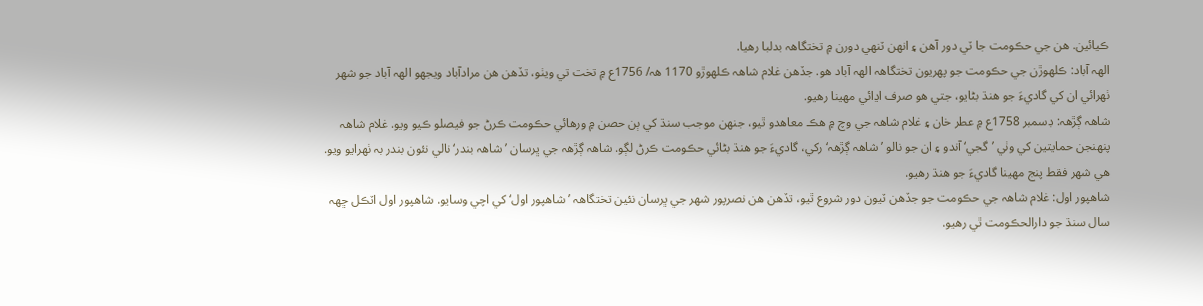ڪيائين. هن جي حڪومت جا ٽي دور آهن ۽ انهن ٽنهي دورن ۾ تختگاھہ بدلبا رهيا.
الھہ آباد: ڪلهوڙن جي حڪومت جو پهريون تختگاھہ الھہ آباد هو. جڏهن غلام شاھہ ڪلهوڙو 1170 ھہ/ 1756ع ۾ تخت تي ويٺو، تڏهن هن مرادآباد ويجهو الھہ آباد جو شھر ٺهرائي ان کي گاديءَ جو هنڌ بڻايو، جتي هو صرف اڍائي مهينا رهيو.
شاھہ ڳڙھہ: ڊسمبر 1758ع ۾ عطر خان ۽ غلام شاھہ جي وچ ۾ هڪ معاهدو ٿيو، جنهن موجب سنڌ کي ٻن حصن ۾ ورهائي حڪومت ڪرڻ جو فيصلو ڪيو ويو. غلام شاھہ پنهنجن حمايتين کي وٺي ’گجي‘ آندو ۽ ان جو نالو ’شاھہ ڳڙھہ‘ رکي، گاديءَ جو هنڌ بڻائي حڪومت ڪرڻ لڳو. شاھہ ڳڙھہ جي ڀرسان ’شاھہ بندر‘ نالي نئون بندر بہ ٺهرايو ويو. هي شھر فقط پنج مهينا گاديءَ جو هنڌ رهيو.
شاهپور اول: غلام شاھہ جي حڪومت جو جڏهن ٽيون دور شروع ٿيو، تڏهن هن نصرپور شھر جي ڀرسان نئين تختگاھہ ’شاهپور اول‘ کي اچي وسايو. شاهپور اول اٽڪل ڇھہ سال سنڌ جو دارالحڪومت ٿي رهيو.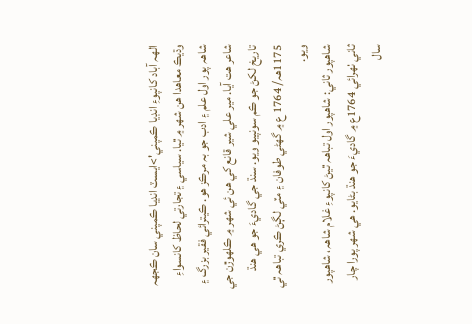الھہ آباد کانپوءِ انڊيا ڪمپني'>ايسٽ انڊيا ڪمپني سان ڪجهہ وڌيڪ معاهدا هن شھر ۾ ٿيا. سياسي ۽ تجارتي لحاظ کانسواءِ شاھہ پور اول علم ۽ ادب جو بہ مرڪز هو. ڪيترائي فقير بزرگ ۽ شاعر هت آيا. مير علي شير قانع کي هن ئي شھر ۾ ڪلهوڙن جي تاريخ لکڻ جو ڪم سونپيو ويو. سنڌ جي گاديءَ جو هي هنڌ 1175ھہ/ 1764 ع ۾ گهڻي طوفان ۽ مٽي لڳڻ ڪري تباھہ ٿي ويو.
شاهپور ثاني: شاهپور اول تباھہ ٿيڻ کانپوءِ غلام شاھہ، شاهپور ثاني ٺهرائي 1764ع ۾ گاديءَ جو هنڌ بڻايو. هي شھر پورا چار سال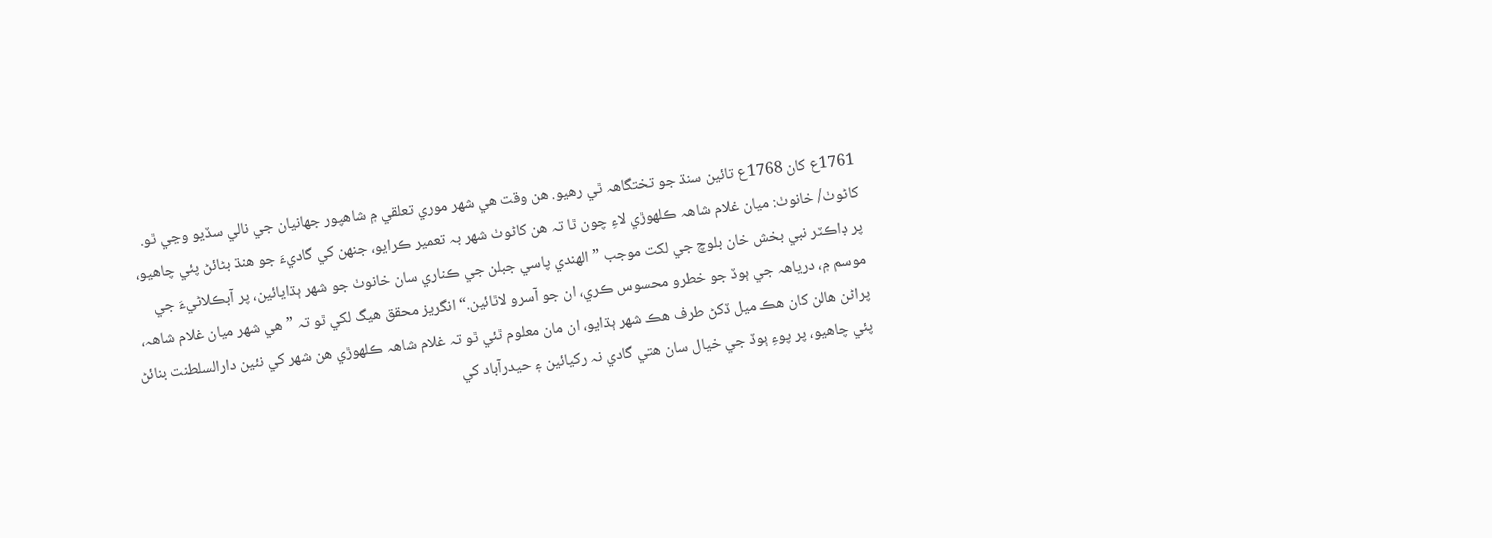1761ع کان 1768ع تائين سنڌ جو تختگاھہ ٿي رهيو. هن وقت هي شھر موري تعلقي ۾ شاهپور جھانيان جي نالي سڏيو وڃي ٿو.
کاڻوٺ/ خانوٺ: ميان غلام شاھہ ڪلهوڙي لاءِ چون ٿا تہ هن کاڻوٺ شھر بہ تعمير ڪرايو، جنهن کي گاديءَ جو هنڌ بڻائڻ پئي چاهيو، پر ڊاڪٽر نبي بخش خان بلوچ جي لکت موجب ”الهندي پاسي جبلن جي ڪناري سان خانوٺ جو شھر ٻڌايائين، پر آبڪلاڻيءَ جي موسم ۾، درياھہ جي ٻوڏ جو خطرو محسوس ڪري، ان جو آسرو لاٿائين.“ انگريز محقق هيگ لکي ٿو تہ ”هي شھر ميان غلام شاھہ، پراڻن هالن کان هڪ ميل ڏکڻ طرف هڪ شھر ٻڌايو، ان مان معلوم ٿئي ٿو تہ غلام شاھہ ڪلهوڙي هن شھر کي نئين دارالسلطنت بنائڻ پئي چاهيو، پر پوءِ ٻوڏ جي خيال سان هتي گادي نہ رکيائين ۽ حيدرآباد کي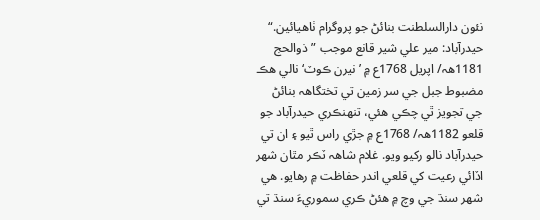نئون دارالسلطنت بنائڻ جو پروگرام ٺاهيائين.“
حيدرآباد: مير علي شير قانع موجب ”ذوالحج 1181ھہ/ اپريل 1768ع ۾ ’نيرن ڪوٽ‘ نالي هڪ مضبوط جبل جي سر زمين تي تختگاھہ بنائڻ جي تجويز ٿي چڪي هئي، تنهنڪري حيدرآباد جو قلعو 1182ھہ/ 1768ع ۾ جڙي راس ٿيو ۽ ان تي حيدرآباد نالو رکيو ويو. غلام شاھہ ٽڪر مٿان شھر اڏائي رعيت کي قلعي اندر حفاظت ۾ رهايو. هي شھر سنڌ جي وچ ۾ هئڻ ڪري سموريءَ سنڌ تي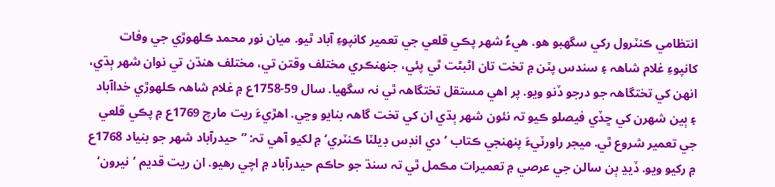انتظامي ڪنٽرول رکي سگهبو هو. هيءُ شھر پڪي قلعي جي تعمير کانپوءِ آباد ٿيو. ميان نور محمد ڪلهوڙي جي وفات کانپوءِ غلام شاھہ ۽ سندس پٽن ۾ تخت تان اڻبڻت ٿي پئي، جنهنڪري مختلف وقتن تي، مختلف هنڌن تي نوان شھر ٻڌي، انهن کي تختگاھہ جو درجو ڏنو ويو. پر اهي مستقل تختگاھہ ٿي نہ سگهيا. سال 59-1758ع ۾ غلام شاھہ ڪلهوڙي خداآباد ۽ ٻين شهرن کي ڇڏي فيصلو ڪيو تہ نئون شھر ٻڌي ان کي تخت گاھہ بنايو وڃي. اهڙيءَ ريت مارچ 1769ع ۾ پڪي قلعي جي تعمير شروع ٿي. ميجر راورٽيءَ پنھنجي ڪتاب ’دي انڊس ڊيلٽا ڪنٽري‘ ۾ لکيو آهي تہ: ”حيدرآباد شھر جو بنياد 1768ع ۾ رکيو ويو. ڏيڍ ٻن سالن جي عرصي ۾ تعميرات مڪمل ٿي تہ سنڌ جو حاڪم حيدرآباد ۾ اچي رهيو. ان ريت قديم ’نيرون‘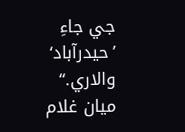جي جاءِ ’حيدرآباد‘ والاري.“ ميان غلام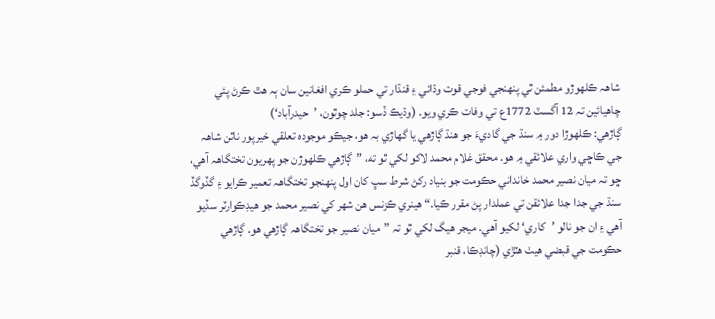شاھہ ڪلهوڙو مطمئن ٿي پنھنجي فوجي قوت وڌائي ۽ قنڌار تي حملو ڪري افغانين سان ٻہ هٿ ڪرڻ پئي چاهيائين تہ 12 آگسٽ 1772ع تي وفات ڪري ويو. (وڌيڪ ڏسو: جلد چوٿون، ’حيدرآباد‘)
ڳاڙهي: ڪلهوڙا دور ۾ سنڌ جي گاديءَ جو هنڌ ڳاڙهي يا گهاڙي بہ هو، جيڪو موجودہ تعلقي خيرپور ناٿن شاھہ جي ڪاڇي واري علائقي ۾ هو. محقق غلام محمد لاکو لکي ٿو ته، ”ڳاڙهي ڪلهوڙن جو پهريون تختگاھہ آهي، ڇو تہ ميان نصير محمد خانداني حڪومت جو بنياد رکڻ شرط سڀ کان اول پنهنجو تختگاھہ تعمير ڪرايو ۽ گڏوگڏ سنڌ جي جدا جدا علائقن تي عملدار پڻ مقرر ڪيا.“ هينري ڪزنس هن شھر کي نصير محمد جو هيڊڪوارٽر سڏيو آهي ۽ ان جو نالو ’کاري‘ لکيو آهي. ميجر هيگ لکي ٿو تہ ”ميان نصير جو تختگاھہ ڳاڙهي هو. ڳاڙهي حڪومت جي قبضي هيٺ هٽڙي (چانڊڪا، قنبر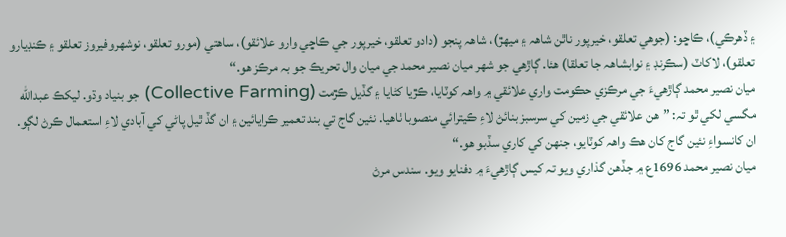۽ ڏهرڪي)، ڪاڇو: (جوهي تعلقو، خيرپور ناٿن شاھہ ۽ ميهڙ)، شاھہ پنجو (دادو تعلقو، خيرپور جي ڪاڇي وارو علائقو)، ساهتي (مورو تعلقو، نوشهروفيروز تعلقو ۽ ڪنڊيارو تعلقو)، لاکاٽ (سڪرنڊ ۽ نوابشاھہ جا تعلقا) هئا. ڳاڙهي جو شھر ميان نصير محمد جي ميان وال تحريڪ جو بہ مرڪز هو.“
ميان نصير محمد ڳاڙهيءَ جي مرڪزي حڪومت واري علائقي ۾ واھہ کوٽايا، ڪڙيا کڻايا ۽ گڏيل ڪڙمت (Collective Farming) جو بنياد وڌو. ليکڪ عبدالله مگسي لکي ٿو تہ: ”هن علائقي جي زمين کي سرسبز بنائڻ لاءِ ڪيترائي منصوبا ٺاهيا. نئين گاج تي بند تعمير ڪرايائين ۽ ان گڏ ٿيل پاڻي کي آبادي لاءِ استعمال ڪرڻ لڳو. ان کانسواءِ نئين گاج کان هڪ واھہ کوٽايو، جنهن کي کاري سڏبو هو.“
ميان نصير محمد 1696ع ۾ جڏهن گذاري ويو تہ کيس ڳاڙهيءَ ۾ دفنايو ويو. سندس مرڻ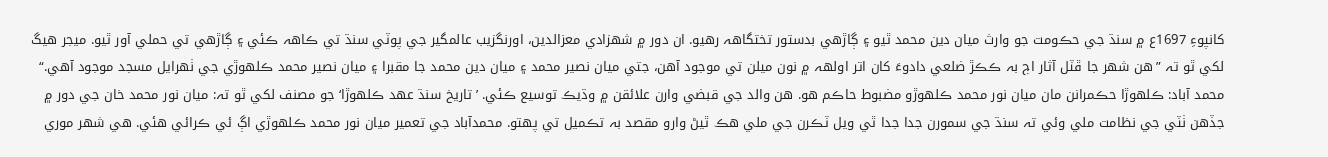کانپوءِ 1697ع ۾ سنڌ جي حڪومت جو وارث ميان دين محمد ٿيو ۽ ڳاڙهي بدستور تختگاھہ رهيو. ان دور ۾ شھزادي معزالدين، اورنگزيب عالمگير جي پوٽي سنڌ تي ڪاھہ ڪئي ۽ ڳاڙهي تي حملي آور ٿيو. ميجر هيگ لکي ٿو تہ ”هن شھر جا ڦٽل آثار اڄ بہ ڪڪڙ ضلعي دادوءَ کان اتر اولھہ ۾ نون ميلن تي موجود آهن، جتي ميان نصير محمد ۽ ميان دين محمد جا مقبرا ۽ ميان نصير محمد ڪلهوڙي جي ٺهرايل مسجد موجود آهي.“
محمد آباد: ڪلهوڙا حڪمرانن مان ميان نور محمد ڪلهوڙو مضبوط حاڪم هو. هن والد جي قبضي وارن علائقن ۾ وڌيڪ توسيع ڪئي. ’تاريخ سنڌ عھد ڪلهوڙا‘ جو مصنف لکي ٿو تہ: ميان نور محمد خان جي دور ۾ جڏهن ٺٽي جي نظامت ملي وئي تہ سنڌ جي سمورن جدا جدا ٿي ويل ٽڪرن جي ملي هڪ ٿيڻ وارو مقصد بہ تڪميل تي پهتو. محمدآباد جي تعمير ميان نور محمد ڪلهوڙي اڳ ئي ڪرائي هئي. هي شھر موري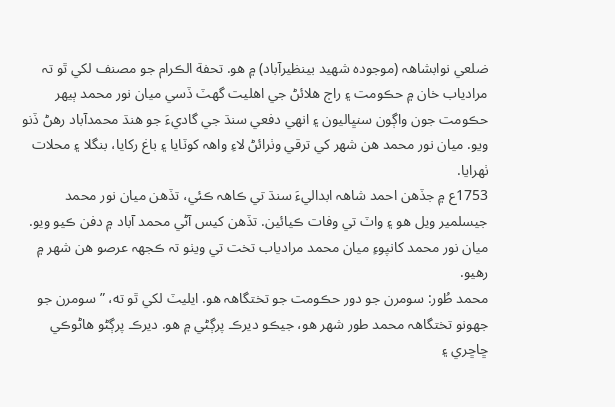ضلعي نوابشاھہ (موجودہ شھيد بينظيرآباد) ۾ هو. تحفة الڪرام جو مصنف لکي ٿو تہ مرادياب خان ۾ حڪومت ۽ راڄ هلائڻ جي اهليت گهٽ ڏسي ميان نور محمد ٻيهر حڪومت جون واڳون سنڀاليون ۽ انهي دفعي سنڌ جي گاديءَ جو هنڌ محمدآباد رهڻ ڏنو ويو. ميان نور محمد هن شھر کي ترقي وٺرائڻ لاءِ واھہ کوٽايا ۽ باغ رکايا، بنگلا ۽ محلات ٺهرايا.
1753ع ۾ جڏهن احمد شاھہ ابداليءَ سنڌ تي ڪاھہ ڪئي، تڏهن ميان نور محمد جيسلمير ويل هو ۽ واٽ تي وفات ڪيائين. تڏهن کيس آڻي محمد آباد ۾ دفن ڪيو ويو. ميان نور محمد کانپوءِ ميان محمد مرادياب تخت تي ويٺو تہ ڪجهہ عرصو هن شھر ۾ رهيو.
محمد طُور: سومرن جو دور حڪومت جو تختگاھہ هو. ايليٽ لکي ٿو ته، ”سومرن جو جهونو تختگاھہ محمد طور شھر هو، جيڪو ديرڪ پرڳڻي ۾ هو. ديرڪ پرڳڻو هاڻوڪي ڇاڇري ۽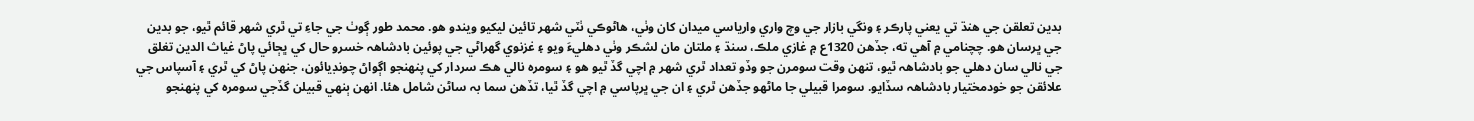بدين تعلقن جي هنڌ تي يعني پارڪر ۽ ونگي بازار جي وچ واري وارياسي ميدان کان وٺي، هاڻوڪي ٺٽي شھر تائين ليکيو ويندو هو. محمد طور ڳوٺ جي جاءِ تي ٿري شھر قائم ٿيو، جو بدين جي ڀرسان هو. چچنامي ۾ آهي ته، جڏهن 1320ع ۾ غازي ملڪ، سنڌ ۽ ملتان مان لشڪر وٺي دهليءَ ويو ۽ غزنوي گهراڻي جي پوئين بادشاھہ خسرو حال کي ڀڄائي پاڻ غياث الدين تغلق جي نالي سان دهلي جو بادشاھہ ٿيو، تنهن وقت سومرن جو وڏو تعداد ٿري شھر ۾ اچي گڏ ٿيو هو ۽ سومره نالي هڪ سردار کي پنهنجو اڳواڻ چونڊيائون، جنهن پاڻ کي ٿري ۽ آسپاس جي علائقن جو خودمختيار بادشاھہ سڏايو. سومرا قبيلي جا ماڻهو جڏهن ٿري ۽ ان جي ڀرپاسي ۾ اچي گڏ ٿيا، تڏهن سما بہ ساڻن شامل هئا. انهن ٻنهي قبيلن گڏجي سومره کي پنهنجو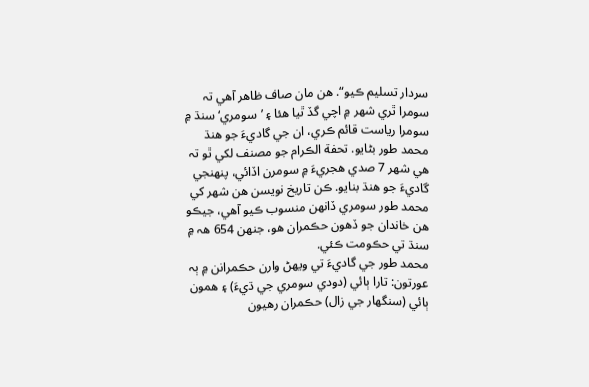سردار تسليم ڪيو“. هن مان صاف ظاهر آهي تہ سومرا ٿري شھر ۾ اچي گڏ ٿيا هئا ۽ ’سومري‘ سنڌ ۾ سومرا رياست قائم ڪري، ان جي گاديءَ جو هنڌ محمد طور بڻايو. تحفة الڪرام جو مصنف لکي ٿو تہ هي شھر 7 صدي هجريءَ ۾ سومرن اڏائي، پنھنجي گاديءَ جو هنڌ بنايو. ڪن تاريخ نويسن هن شھر کي محمد طور سومري ڏانهن منسوب ڪيو آهي، جيڪو هن خاندان جو ڏهون حڪمران هو، جنهن 654 ھہ ۾ سنڌ تي حڪومت ڪئي.
محمد طور جي گاديءَ تي ويهڻ وارن حڪمرانن ۾ ٻہ عورتون: تارا ٻائي (دودي سومري جي ڌيءَ) ۽ همون ٻائي (سنگهار جي زال) حڪمران رهيون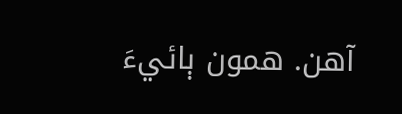آهن. همون ٻائيءَ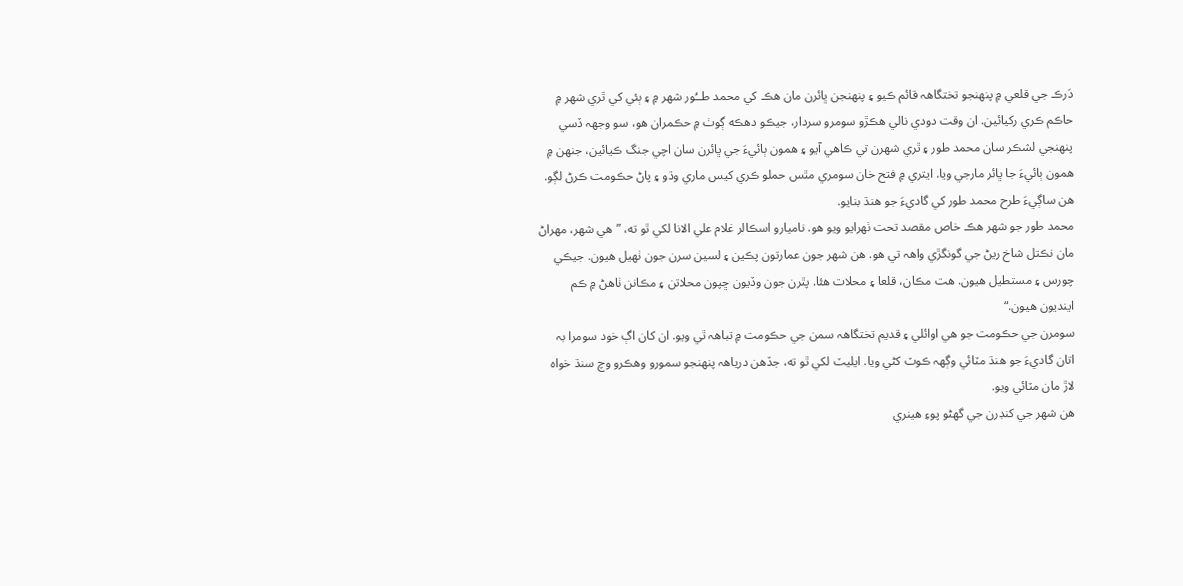دَرڪ جي قلعي ۾ پنهنجو تختگاھہ قائم ڪيو ۽ پنهنجن ڀائرن مان هڪ کي محمد طــُور شھر ۾ ۽ ٻئي کي ٿري شھر ۾ حاڪم ڪري رکيائين. ان وقت دودي نالي هڪڙو سومرو سردار، جيڪو دهڪه ڳوٺ ۾ حڪمران هو، سو وجهہ ڏسي پنھنجي لشڪر سان محمد طور ۽ ٿري شهرن تي ڪاهي آيو ۽ همون ٻائيءَ جي ڀائرن سان اچي جنگ ڪيائين، جنهن ۾ همون ٻائيءَ جا ڀائر مارجي ويا. ايتري ۾ فتح خان سومري مٿس حملو ڪري کيس ماري وڌو ۽ پاڻ حڪومت ڪرڻ لڳو. هن ساڳيءَ طرح محمد طور کي گاديءَ جو هنڌ بنايو.
محمد طور جو شھر هڪ خاص مقصد تحت ٺهرايو ويو هو. ناميارو اسڪالر غلام علي الانا لکي ٿو ته، ”هي شهر، مهراڻ مان نڪتل شاخ ريڻ جي گونگڙي واھہ تي هو. هن شھر جون عمارتون پڪين ۽ لسين سرن جون ٺهيل هيون. جيڪي چورس ۽ مستطيل هيون. هت مڪان، قلعا ۽ محلات هئا. پٿرن جون وڏيون ڇپون محلاتن ۽ مڪانن ٺاهڻ ۾ ڪم اينديون هيون.“
سومرن جي حڪومت جو هي اوائلي ۽ قديم تختگاھہ سمن جي حڪومت ۾ تباھہ ٿي ويو. ان کان اڳ خود سومرا بہ اتان گاديءَ جو هنڌ مٽائي وڳھہ ڪوٽ کڻي ويا. ايليٽ لکي ٿو ته، جڏهن درياھہ پنهنجو سمورو وهڪرو وچ سنڌ خواه لاڙ مان مٽائي ويو.
هن شھر جي کنڊرن جي گهڻو پوءِ هينري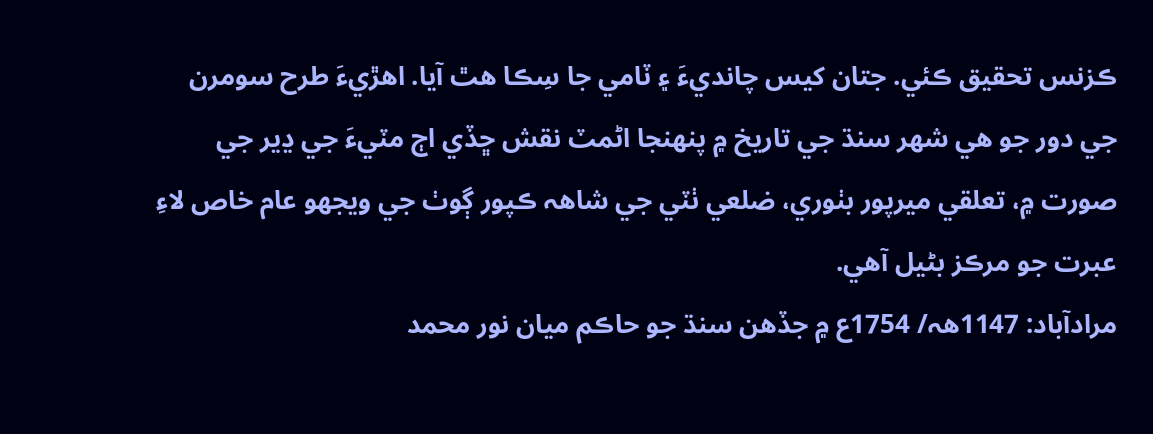ڪزنس تحقيق ڪئي. جتان کيس چانديءَ ۽ ٽامي جا سِڪا هٿ آيا. اهڙيءَ طرح سومرن جي دور جو هي شھر سنڌ جي تاريخ ۾ پنهنجا اڻمٽ نقش ڇڏي اڄ مٽيءَ جي ڍير جي صورت ۾، تعلقي ميرپور بٺوري، ضلعي ٺٽي جي شاھہ ڪپور ڳوٺ جي ويجهو عام خاص لاءِ عبرت جو مرڪز بڻيل آهي.
مرادآباد: 1147ھہ/ 1754ع ۾ جڏهن سنڌ جو حاڪم ميان نور محمد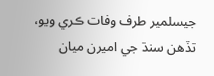جيسلمير طرف وفات ڪري ويو، تڏهن سنڌ جي اميرن ميان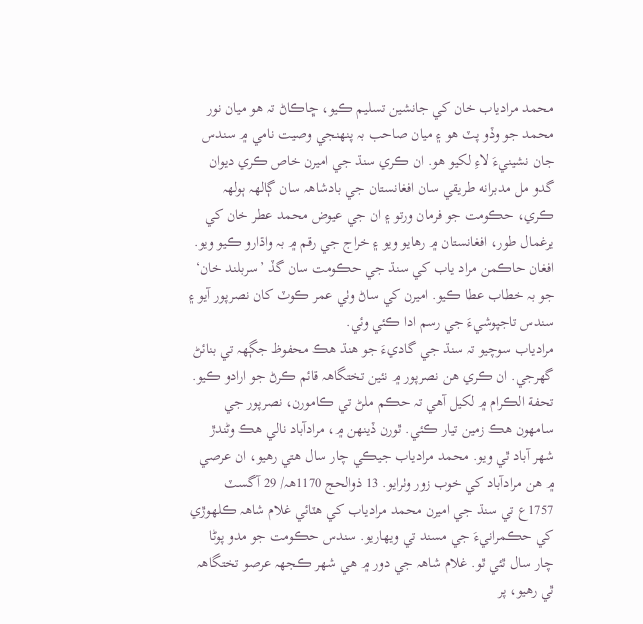محمد مرادياب خان کي جانشين تسليم ڪيو، ڇاڪاڻ تہ هو ميان نور محمد جو وڏو پٽ هو ۽ ميان صاحب بہ پنھنجي وصيت نامي ۾ سندس
جان نشينيءَ لاءِ لکيو هو. ان ڪري سنڌ جي اميرن خاص ڪري ديوان گدو مل مدبرانه طريقي سان افغانستان جي بادشاھہ سان ڳالھہ ٻولھہ ڪري، حڪومت جو فرمان ورتو ۽ ان جي عيوض محمد عطر خان کي يرغمال طور، افغانستان ۾ رهايو ويو ۽ خراج جي رقم ۾ بہ واڌارو ڪيو ويو. افغان حاڪمن مراد ياب کي سنڌ جي حڪومت سان گڏ ’سربلند خان‘ جو بہ خطاب عطا ڪيو. اميرن کي ساڻ وٺي عمر ڪوٽ کان نصرپور آيو ۽ سندس تاجپوشيءَ جي رسم ادا ڪئي وئي.
مرادياب سوچيو تہ سنڌ جي گاديءَ جو هنڌ هڪ محفوظ جڳھہ تي بنائڻ گهرجي. ان ڪري هن نصرپور ۾ نئين تختگاھہ قائم ڪرڻ جو ارادو ڪيو. تحفة الڪرام ۾ لکيل آهي تہ حڪم ملڻ تي ڪامورن، نصرپور جي سامهون هڪ زمين تيار ڪئي. ٿورن ڏينهن ۾، مرادآباد نالي هڪ وڻندڙ شھر آباد ٿي ويو. محمد مرادياب جيڪي چار سال هتي رهيو، ان عرصي ۾ هن مرادآباد کي خوب زور وٺرايو. 13 ذوالحج 1170ھہ/ 29 آگسٽ 1757ع تي سنڌ جي اميرن محمد مرادياب کي هٽائي غلام شاھہ ڪلهوڙي کي حڪمرانيءَ جي مسند تي ويهاريو. سندس حڪومت جو مدو پوڻا چار سال ٿئي ٿو. غلام شاھہ جي دور ۾ هي شھر ڪجهہ عرصو تختگاھہ ٿي رهيو، پر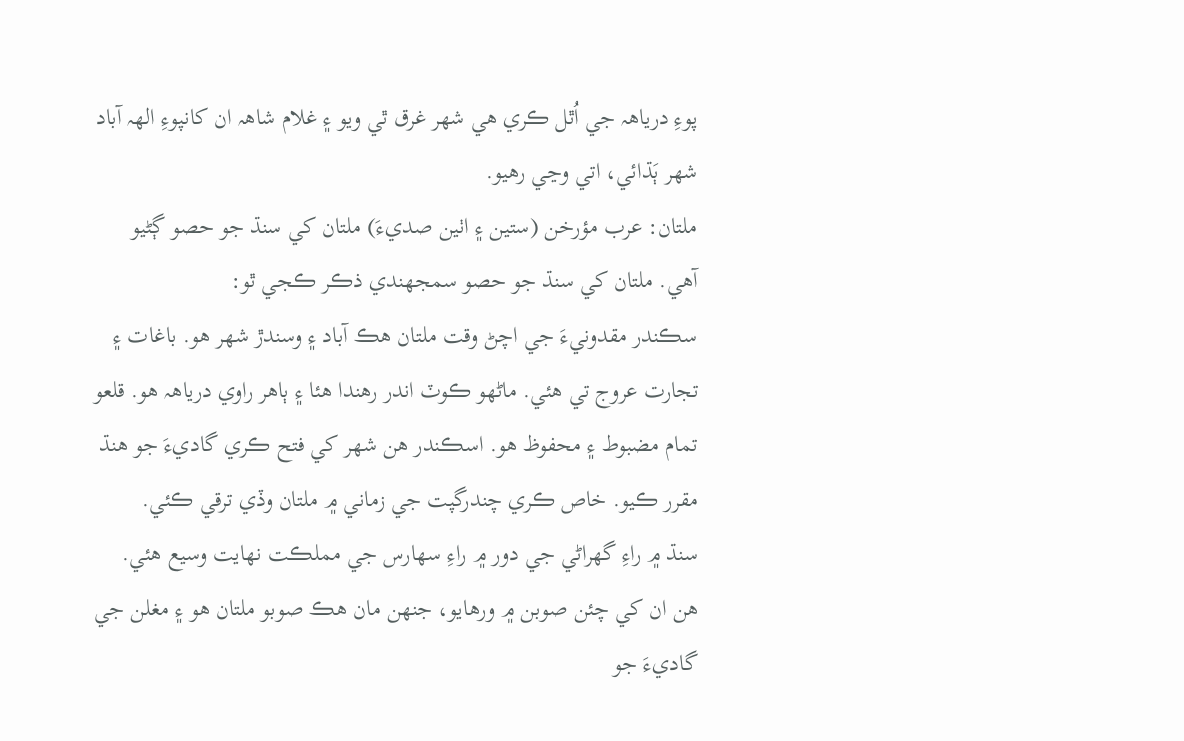پوءِ درياھہ جي اُٿل ڪري هي شھر غرق ٿي ويو ۽ غلام شاھہ ان کانپوءِ الھہ آباد شھر ٻَڌائي، اتي وڃي رهيو.
ملتان: عرب مؤرخن (ستين ۽ اٺين صديءَ) ملتان کي سنڌ جو حصو ڳڻيو آهي. ملتان کي سنڌ جو حصو سمجهندي ذڪر ڪجي ٿو:
سڪندر مقدونيءَ جي اچڻ وقت ملتان هڪ آباد ۽ وسندڙ شھر هو. باغات ۽ تجارت عروج تي هئي. ماڻهو ڪوٽ اندر رهندا هئا ۽ ٻاهر راوي درياھہ هو. قلعو تمام مضبوط ۽ محفوظ هو. اسڪندر هن شھر کي فتح ڪري گاديءَ جو هنڌ مقرر ڪيو. خاص ڪري چندرگپت جي زماني ۾ ملتان وڏي ترقي ڪئي.
سنڌ ۾ راءِ گهراڻي جي دور ۾ راءِ سهارس جي مملڪت نهايت وسيع هئي. هن ان کي چئن صوبن ۾ ورهايو، جنهن مان هڪ صوبو ملتان هو ۽ مغلن جي گاديءَ جو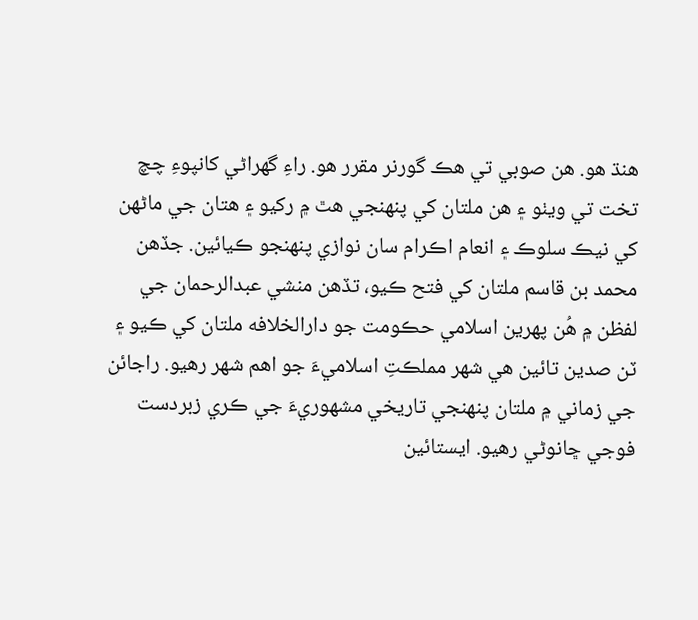هنڌ هو. هن صوبي تي هڪ گورنر مقرر هو. راءِ گهراڻي کانپوءِ چچ تخت تي ويٺو ۽ هن ملتان کي پنھنجي هٿ ۾ رکيو ۽ هتان جي ماڻهن کي نيڪ سلوڪ ۽ انعام اڪرام سان نوازي پنهنجو ڪيائين. جڏهن محمد بن قاسم ملتان کي فتح ڪيو، تڏهن منشي عبدالرحمان جي لفظن ۾ هُن پهرين اسلامي حڪومت جو دارالخلافه ملتان کي ڪيو ۽ ٽن صدين تائين هي شھر مملڪتِ اسلاميءَ جو اهم شھر رهيو. راجائن جي زماني ۾ ملتان پنھنجي تاريخي مشهوريءَ جي ڪري زبردست فوجي ڇانوڻي رهيو. ايستائين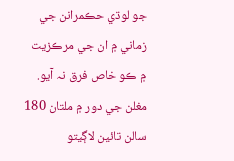جو لوڌي حڪمرانن جي زماني ۾ ان جي مرڪزيت ۾ ڪو خاص فرق نہ آيو. مغلن جي دور ۾ ملتان 180 سالن تائين لاڳيتو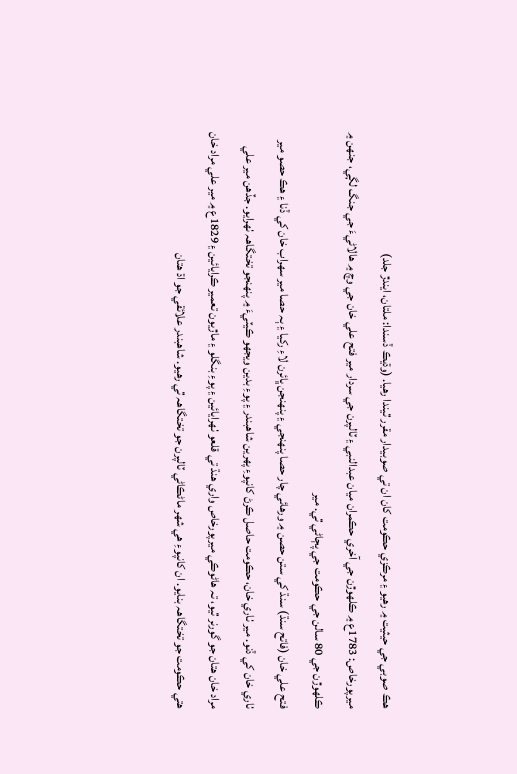هڪ صوبي جي حيثيت ۾ رهيو ۽ مرڪزي حڪومت کان ان تي صوبيدار مقرر ٿيندا رهيا. (وڌيڪ ڏسندا: ملتان، ايندڙ جلد)
ميرپورخاص: 1783ع ۾ ڪلهوڙن جي آخري حڪمران ميان عبدالنبي ۽ ٽالپرن جي سردار مير فتح علي خان جي وچ ۾ هالاڻيءَ جي جنگ لڳي، جنهن ۾ ڪلهوڙن جي 80 سالن جي حڪومت جي پڄاڻي ٿي. مير
فتح علي خان (فاتح سنڌ) سنڌ کي ستن حصن ۾ ورهائي چار حصا پنھنجي ۽ پنهنجن ڀائرن لاءِ رکيا ۽ ٻہ حصا مير سهراب خان کي ڏنا ۽ هڪ حصو مير ٺاري خان کي ڏنو. مير ٺاري خان، حڪومت حاصل ڪرڻ کانپوءِ پهرين شاهبندر ۽ پوءِ بدين ويجهو ڪيٽيءَ ۾ پنهنجو تختگاھہ ٺهرايو. جڏهن مير علي مراد خان هتان جو گورنر ٿيو، تہ هاڻوڪي ميرپورخاص واري هنڌ تي قلعو ٺهرايائين ۽ پوءِ بنگلو ۽ ماڙيون تعمير ڪرايائين ۽ 1829ع ۾ مير علي مراد خان هتي حڪومت جو تختگاھہ بنايو. ان کانپوءِ هي شھر ماڻڪاڻي ٽالپرن جو تختگاھہ ٿي رهيو. شاهبندر علائقي جو اڌ هتان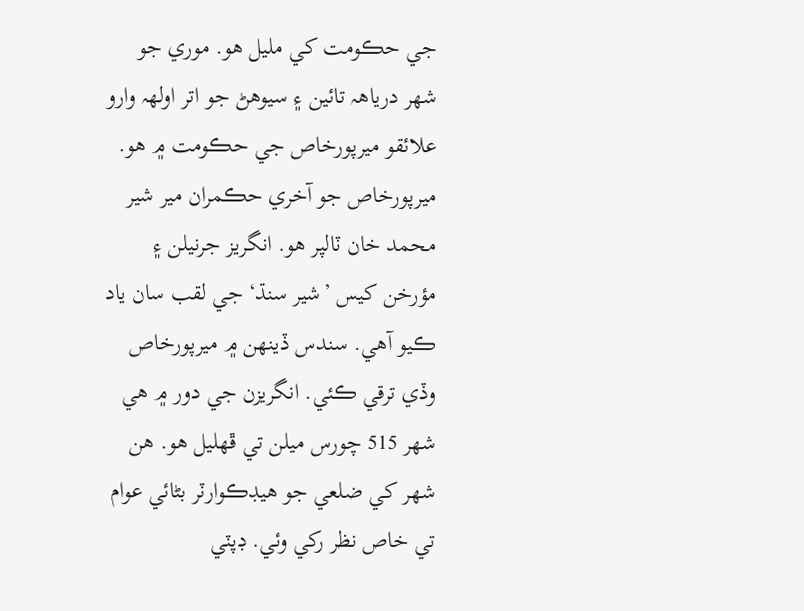جي حڪومت کي مليل هو. موري جو شھر درياھہ تائين ۽ سيوهڻ جو اتر اولھہ وارو علائقو ميرپورخاص جي حڪومت ۾ هو.
ميرپورخاص جو آخري حڪمران مير شير محمد خان ٽالپر هو. انگريز جرنيلن ۽ مؤرخن کيس ’شير سنڌ‘ جي لقب سان ياد ڪيو آهي. سندس ڏينهن ۾ ميرپورخاص وڏي ترقي ڪئي. انگريزن جي دور ۾ هي شھر 515 چورس ميلن تي ڦهليل هو. هن شھر کي ضلعي جو هيڊڪوارٽر بڻائي عوام تي خاص نظر رکي وئي. ڊپٽي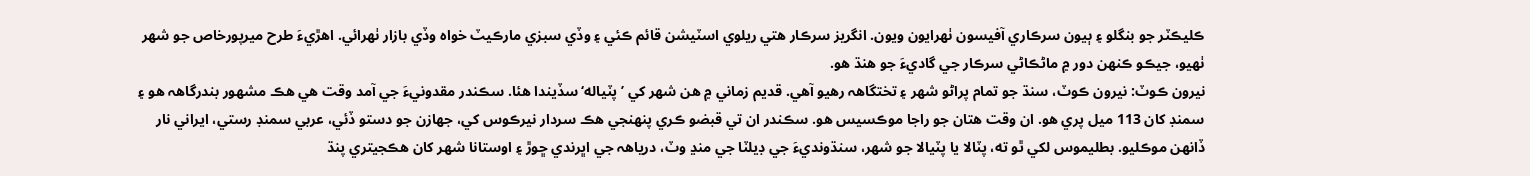ڪليڪٽر جو بنگلو ۽ ٻيون سرڪاري آفيسون ٺهرايون ويون. انگريز سرڪار هتي ريلوي اسٽيشن قائم ڪئي ۽ وڏي سبزي مارڪيٽ خواه وڏي بازار ٺهرائي. اهڙيءَ طرح ميرپورخاص جو شھر ٺهيو، جيڪو ڪنهن دور ۾ ماڻڪاڻي سرڪار جي گاديءَ جو هنڌ هو.
نيرون ڪوٽ: نيرون ڪوٽ، سنڌ جو تمام پراڻو شھر ۽ تختگاھہ رهيو آهي. قديم زماني ۾ هن شھر کي ’پٽياله‘ سڏيندا هئا. سڪندر مقدونيءَ جي آمد وقت هي هڪ مشھور بندرگاھہ هو ۽ سمنڊ کان 113 ميل پري هو. ان وقت هتان جو راجا موڪسيس هو. سڪندر ان تي قبضو ڪري پنھنجي هڪ سردار نيرڪوس کي، جهازن جو دستو ڏئي، عربي سمنڊ رستي، ايراني نار ڏانهن موڪليو. بطليموس لکي ٿو ته، پٽالا يا پٽيالا جو شهر، سنڌونديءَ جي ڊيلٽا جي منڍ وٽ، درياھہ جي اڀرندي ڇوڙ ۽ اوستانا شھر کان هڪجيتري پنڌ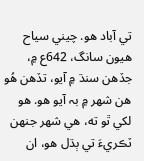تي آباد هو. چيني سياح هيون سانگ، 642ع ۾، جڏهن سنڌ ۾ آيو، تڏهن هُو هن شھر ۾ بہ آيو هو. هو لکي ٿو ته، هي شھر جنهن ٽڪريءَ تي ٻڌل هو، ان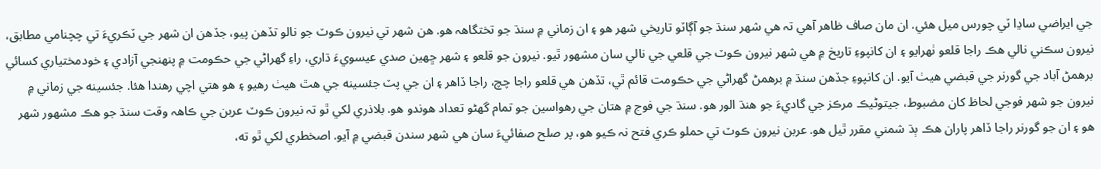جي ايراضي ساڍا ٽي چورس ميل هئي. ان مان صاف ظاهر آهي تہ هي شھر سنڌ جو آڳاٽو تاريخي شھر هو ۽ ان زماني ۾ سنڌ جو تختگاھہ هو. هن شھر تي نيرون ڪوٽ جو نالو تڏهن پيو، جڏهن ان شھر جي ٽڪريءَ تي چچنامي مطابق، نيرون سڪني نالي هڪ راجا قلعو ٺهرايو ۽ ان کانپوءِ تاريخ ۾ هي شھر نيرون ڪوٽ جي قلعي جي نالي سان مشھور ٿيو. نيرون جو قلعو ۽ شھر ڇهين صدي عيسويءَ ڌاري، راءِ گهراڻي جي حڪومت ۾ پنھنجي آزادي ۽ خودمختياري کسائي برهمڻ آباد جي گورنر جي قبضي هيٺ آيو. ان کانپوءِ جڏهن سنڌ ۾ برهمڻ گهراڻي جي حڪومت قائم ٿي، تڏهن هي قلعو راجا چچ، راجا ڏاهر ۽ ان جي پٽ جئسينه جي هٿ هيٺ رهيو ۽ هو هتي اچي رهندا هئا. جئسينه جي زماني ۾ نيرون جو شھر فوجي لحاظ کان مضبوط، جيتوڻيڪ مرڪز جي گاديءَ جو هنڌ الور هو. سنڌ جي فوج ۾ هتان جي رهواسين جو تمام گهڻو تعداد هوندو هو. بلاذري لکي ٿو تہ نيرون ڪوٽ عربن جي ڪاھہ وقت سنڌ جو هڪ مشھور شھر هو ۽ ان جو گورنر راجا ڏاهر پاران هڪ ٻڌ شمني مقرر ٿيل هو. عربن نيرون ڪوٽ تي حملو ڪري فتح نہ ڪيو هو، پر صلح صفائيءَ سان هي شھر سندن قبضي ۾ آيو. اصخطري لکي ٿو ته،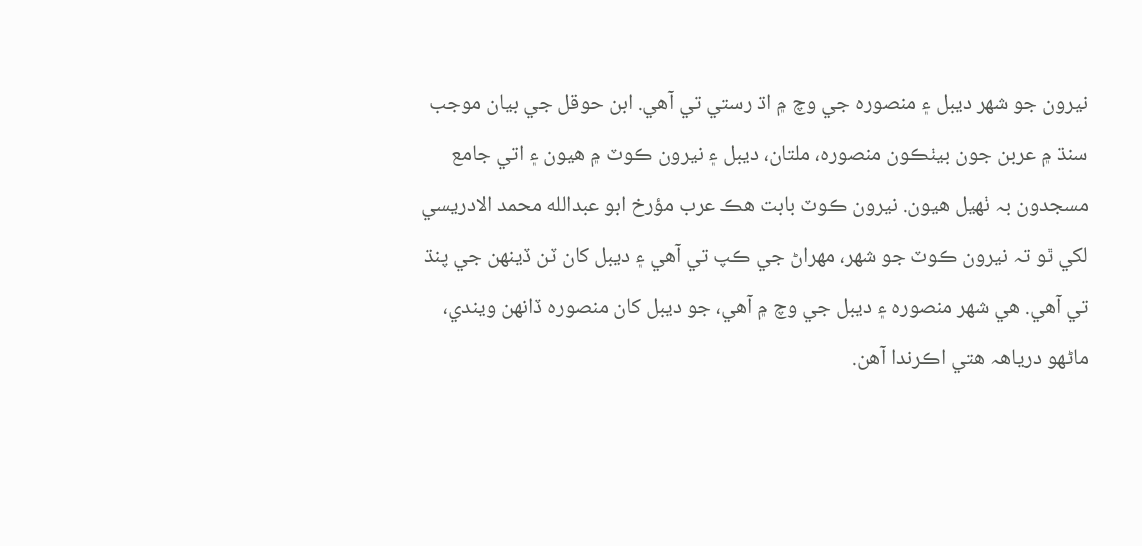نيرون جو شھر ديبل ۽ منصوره جي وچ ۾ اڌ رستي تي آهي. ابن حوقل جي بيان موجب سنڌ ۾ عربن جون بيٺڪون منصوره، ملتان، ديبل ۽ نيرون ڪوٽ ۾ هيون ۽ اتي جامع مسجدون بہ ٺهيل هيون. نيرون ڪوٽ بابت هڪ عرب مؤرخ ابو عبدالله محمد الادريسي لکي ٿو تہ نيرون ڪوٽ جو شهر، مهراڻ جي ڪپ تي آهي ۽ ديبل کان ٽن ڏينهن جي پنڌ تي آهي. هي شھر منصوره ۽ ديبل جي وچ ۾ آهي، جو ديبل کان منصوره ڏانهن ويندي، ماڻهو درياھہ هتي اڪرندا آهن.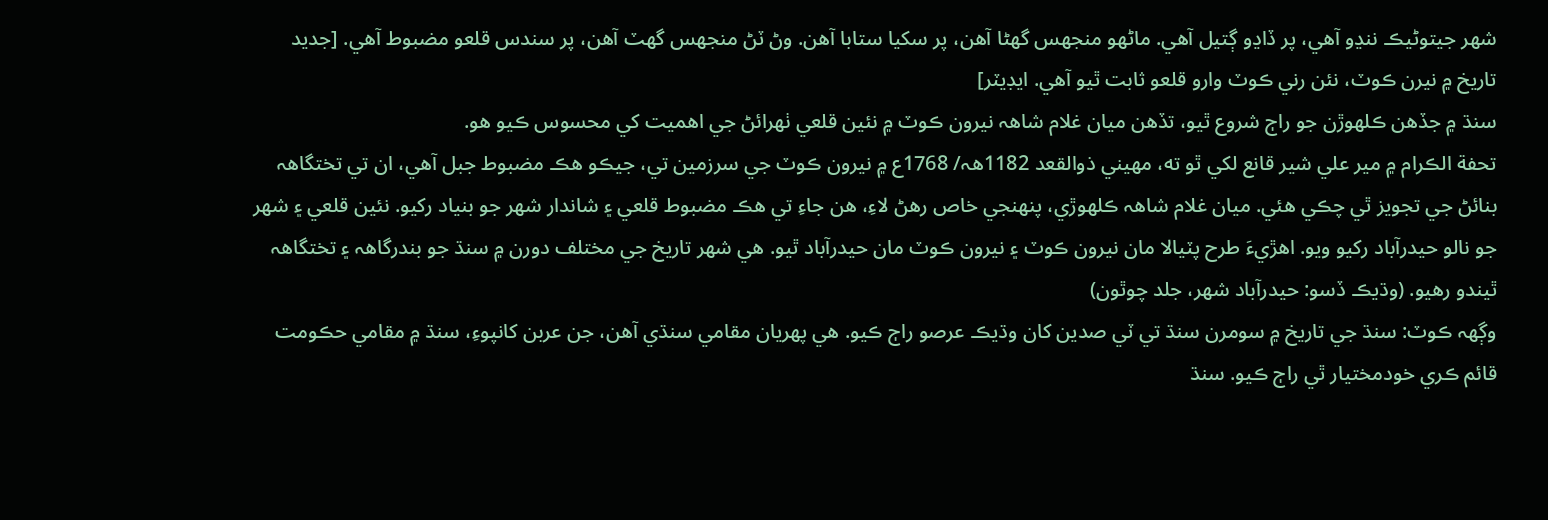شھر جيتوڻيڪ ننڍو آهي، پر ڏاڍو ڳتيل آهي. ماڻهو منجهس گهڻا آهن، پر سکيا ستابا آهن. وڻ ٽڻ منجهس گهٽ آهن، پر سندس قلعو مضبوط آهي. [جديد تاريخ ۾ نيرن ڪوٽ، نئن رني ڪوٽ وارو قلعو ثابت ٿيو آهي. ايڊيٽر]
سنڌ ۾ جڏهن ڪلهوڙن جو راڄ شروع ٿيو، تڏهن ميان غلام شاھہ نيرون ڪوٽ ۾ نئين قلعي ٺهرائڻ جي اهميت کي محسوس ڪيو هو.
تحفة الڪرام ۾ مير علي شير قانع لکي ٿو ته، مهيني ذوالقعد 1182ھہ/ 1768ع ۾ نيرون ڪوٽ جي سرزمين تي، جيڪو هڪ مضبوط جبل آهي، ان تي تختگاھہ بنائڻ جي تجويز ٿي چڪي هئي. ميان غلام شاھہ ڪلهوڙي، پنھنجي خاص رهڻ لاءِ، هن جاءِ تي هڪ مضبوط قلعي ۽ شاندار شھر جو بنياد رکيو. نئين قلعي ۽ شھر جو نالو حيدرآباد رکيو ويو. اهڙيءَ طرح پٽيالا مان نيرون ڪوٽ ۽ نيرون ڪوٽ مان حيدرآباد ٿيو. هي شھر تاريخ جي مختلف دورن ۾ سنڌ جو بندرگاھہ ۽ تختگاھہ ٿيندو رهيو. (وڌيڪ ڏسو: حيدرآباد شهر، جلد چوٿون)
وڳھہ ڪوٽ: سنڌ جي تاريخ ۾ سومرن سنڌ تي ٽي صدين کان وڌيڪ عرصو راڄ ڪيو. هي پهريان مقامي سنڌي آهن، جن عربن کانپوءِ، سنڌ ۾ مقامي حڪومت قائم ڪري خودمختيار ٿي راڄ ڪيو. سنڌ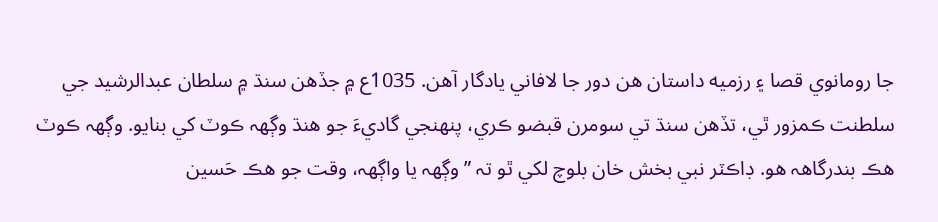جا رومانوي قصا ۽ رزميه داستان هن دور جا لافاني يادگار آهن. 1035ع ۾ جڏهن سنڌ ۾ سلطان عبدالرشيد جي سلطنت ڪمزور ٿي، تڏهن سنڌ تي سومرن قبضو ڪري، پنھنجي گاديءَ جو هنڌ وڳھہ ڪوٽ کي بنايو. وڳھہ ڪوٽ هڪ بندرگاھہ هو. ڊاڪٽر نبي بخش خان بلوچ لکي ٿو تہ ”وڳھہ يا واڳھہ، وقت جو هڪ حَسين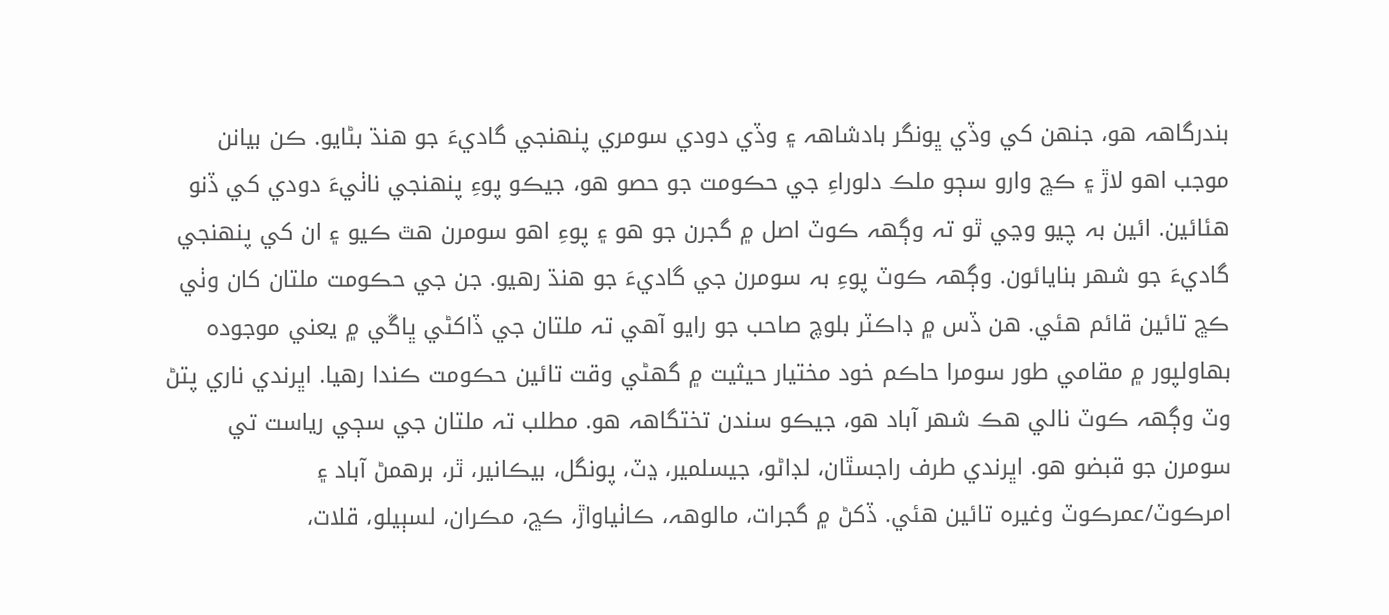بندرگاھہ هو، جنهن کي وڏي ڀونگر بادشاھہ ۽ وڏي دودي سومري پنھنجي گاديءَ جو هنڌ بڻايو. ڪن بيانن موجب اهو لاڙ ۽ ڪڇ وارو سڄو ملڪ دلوراءِ جي حڪومت جو حصو هو، جيڪو پوءِ پنھنجي ناٺيءَ دودي کي ڏنو هئائين. ائين بہ چيو وڃي ٿو تہ وڳھہ ڪوٽ اصل ۾ گجرن جو هو ۽ پوءِ اهو سومرن هٿ ڪيو ۽ ان کي پنھنجي گاديءَ جو شھر بنايائون. وڳھہ ڪوٽ پوءِ بہ سومرن جي گاديءَ جو هنڌ رهيو. جن جي حڪومت ملتان کان وٺي ڪڇ تائين قائم هئي. هن ڏس ۾ ڊاڪٽر بلوچ صاحب جو رايو آهي تہ ملتان جي ڏاکڻي ڀاڱي ۾ يعني موجودہ بھاولپور ۾ مقامي طور سومرا حاڪم خود مختيار حيثيت ۾ گهڻي وقت تائين حڪومت ڪندا رهيا. اڀرندي ناري پتڻ وٽ وڳھہ ڪوٽ نالي هڪ شھر آباد هو، جيڪو سندن تختگاھہ هو. مطلب تہ ملتان جي سڄي رياست تي سومرن جو قبضو هو. اڀرندي طرف راجسٿان، لڊاڻو، جيسلمير، ڍٽ، پونگل، بيڪانير، ٿر، برهمڻ آباد ۽ امرڪوٽ/عمرڪوٽ وغيرہ تائين هئي. ڏکڻ ۾ گجرات، مالوھہ، ڪاٺياواڙ، ڪڇ، مڪران، لسٻيلو، قلات،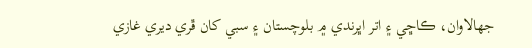جهالاوان، ڪاڇي ۽ اتر اڀرندي ۾ بلوچستان ۽ سبي کان ڦري ديري غازي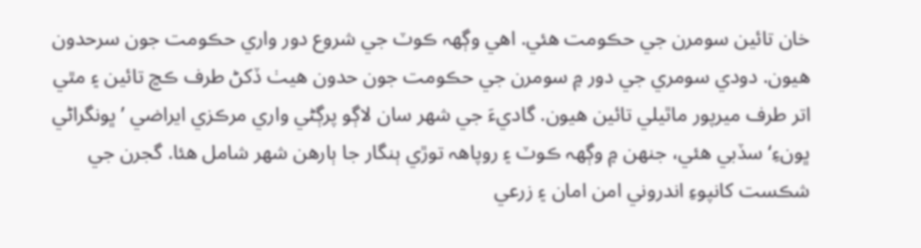خان تائين سومرن جي حڪومت هئي. اهي وڳھہ ڪوٽ جي شروع دور واري حڪومت جون سرحدون هيون. دودي سومري جي دور ۾ سومرن جي حڪومت جون حدون هيٺ ڏکڻ طرف ڪڇ تائين ۽ مٿي اتر طرف ميرپور ماٿيلي تائين هيون. گاديءَ جي شھر سان لاڳو پرڳڻي واري مرڪزي ايراضي ’ڀونگراڻي ڀونءِ‘ سڏبي هئي، جنهن ۾ وڳھہ ڪوٽ ۽ روپاھہ توڙي ٻنگار جا ٻارهن شھر شامل هئا. گجرن جي شڪست کانپوءِ اندروني امن امان ۽ زرعي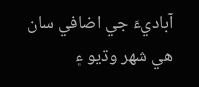آباديءَ جي اضافي سان هي شھر وڌيو ۽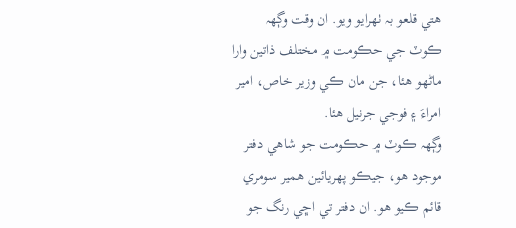هتي قلعو بہ ٺهرايو ويو. ان وقت وڳھہ ڪوٽ جي حڪومت ۾ مختلف ذاتين وارا ماڻهو هئا، جن مان ڪي وزير خاص، امير امراءَ ۽ فوجي جرنيل هئا.
وڳھہ ڪوٽ ۾ حڪومت جو شاهي دفتر موجود هو، جيڪو پهريائين همير سومري قائم ڪيو هو. ان دفتر تي اڇي رنگ جو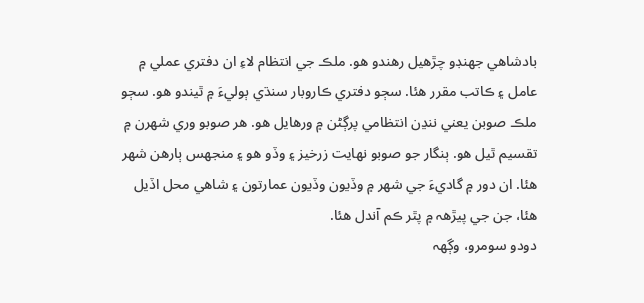بادشاهي جهنڊو چڙهيل رهندو هو. ملڪ جي انتظام لاءِ ان دفتري عملي ۾ عامل ۽ ڪاتب مقرر هئا. سڄو دفتري ڪاروبار سنڌي ٻوليءَ ۾ ٿيندو هو. سڄو ملڪ صوبن يعني ننڍن انتظامي پرڳڻن ۾ ورهايل هو. هر صوبو وري شهرن ۾ تقسيم ٿيل هو. ٻنگار جو صوبو نهايت زرخيز ۽ وڏو هو ۽ منجهس ٻارهن شھر هئا. ان دور ۾ گاديءَ جي شھر ۾ وڏيون وڏيون عمارتون ۽ شاهي محل اڏيل هئا، جن جي پيڙھہ ۾ پٿر ڪم آندل هئا.
دودو سومرو، وڳھہ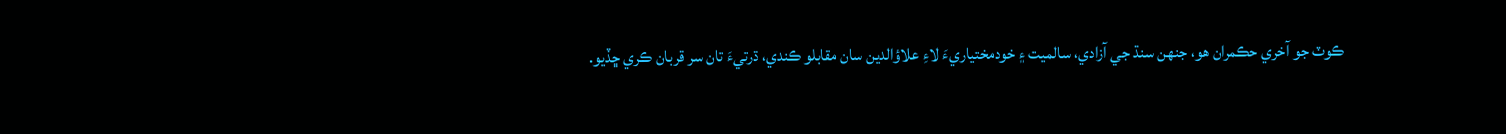ڪوٽ جو آخري حڪمران هو، جنهن سنڌ جي آزادي، سالميت ۽ خودمختياريءَ لاءِ علاؤالدين سان مقابلو ڪندي، ڌرتيءَ تان سر قربان ڪري ڇڏيو.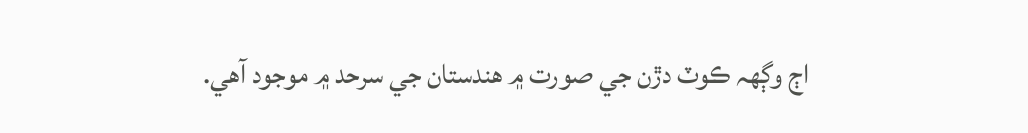اڄ وڳھہ ڪوٽ دڙن جي صورت ۾ هندستان جي سرحد ۾ موجود آهي.